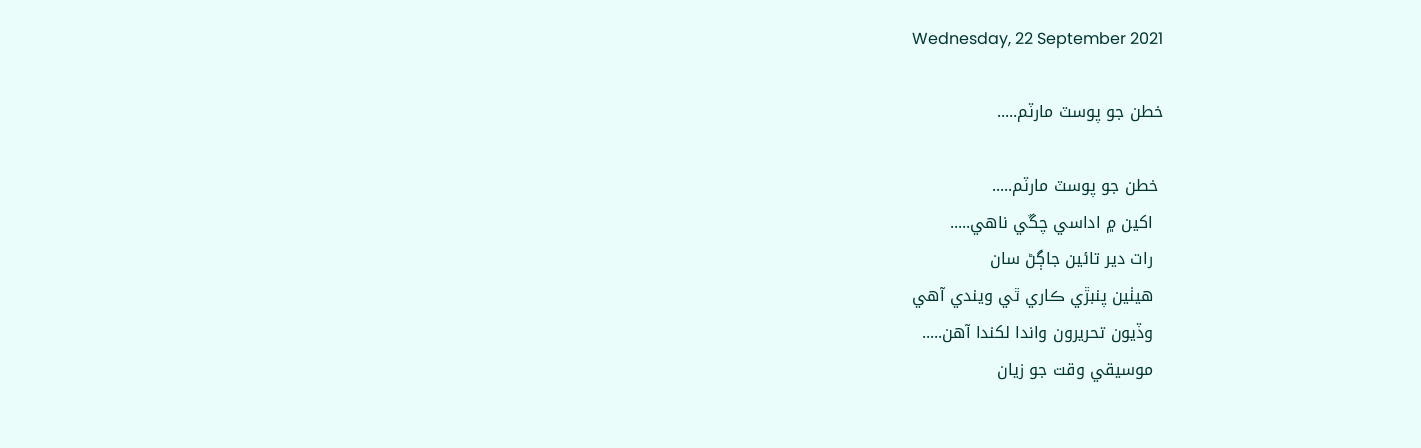Wednesday, 22 September 2021

خطن جو پوسٽ مارٽم.....

 خطن جو پوسٽ مارٽم.....
  اکين ۾ اداسي چڱي ناھي.....
  رات دير تائين جاڳڻ سان
  ھيٺين پنبڙي ڪاري ٿي ويندي آھي
  وڏيون تحريرون واندا لکندا آھن.....
  موسيقي وقت جو زيان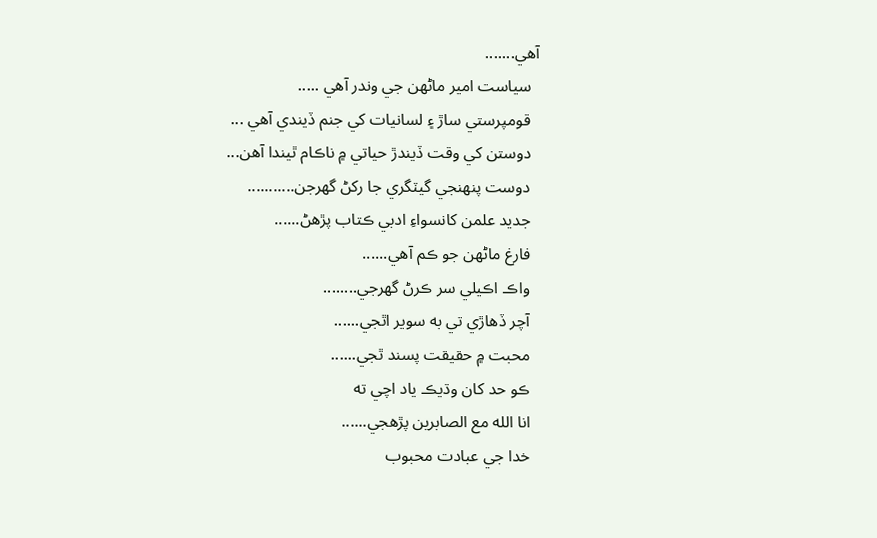آھي.......
  سياست امير ماڻھن جي وندر آھي .....
  قومپرستي ساڙ ۽ لسانيات کي جنم ڏيندي آھي ...
  دوستن کي وقت ڏيندڙ حياتي ۾ ناڪام ٿيندا آھن...
  دوست پنھنجي گيٽگري جا رکڻ گھرجن...........
  جديد علمن کانسواءِ ادبي ڪتاب پڙھڻ......
  فارغ ماڻھن جو ڪم آھي......
  واڪ اڪيلي سر ڪرڻ گھرجي........
  آچر ڏھاڙي تي به سوير اٿجي......
  محبت ۾ حقيقت پسند ٿجي......
  ڪو حد کان وڌيڪ ياد اچي ته
  انا الله مع الصابرين پڙھجي......
  خدا جي عبادت محبوب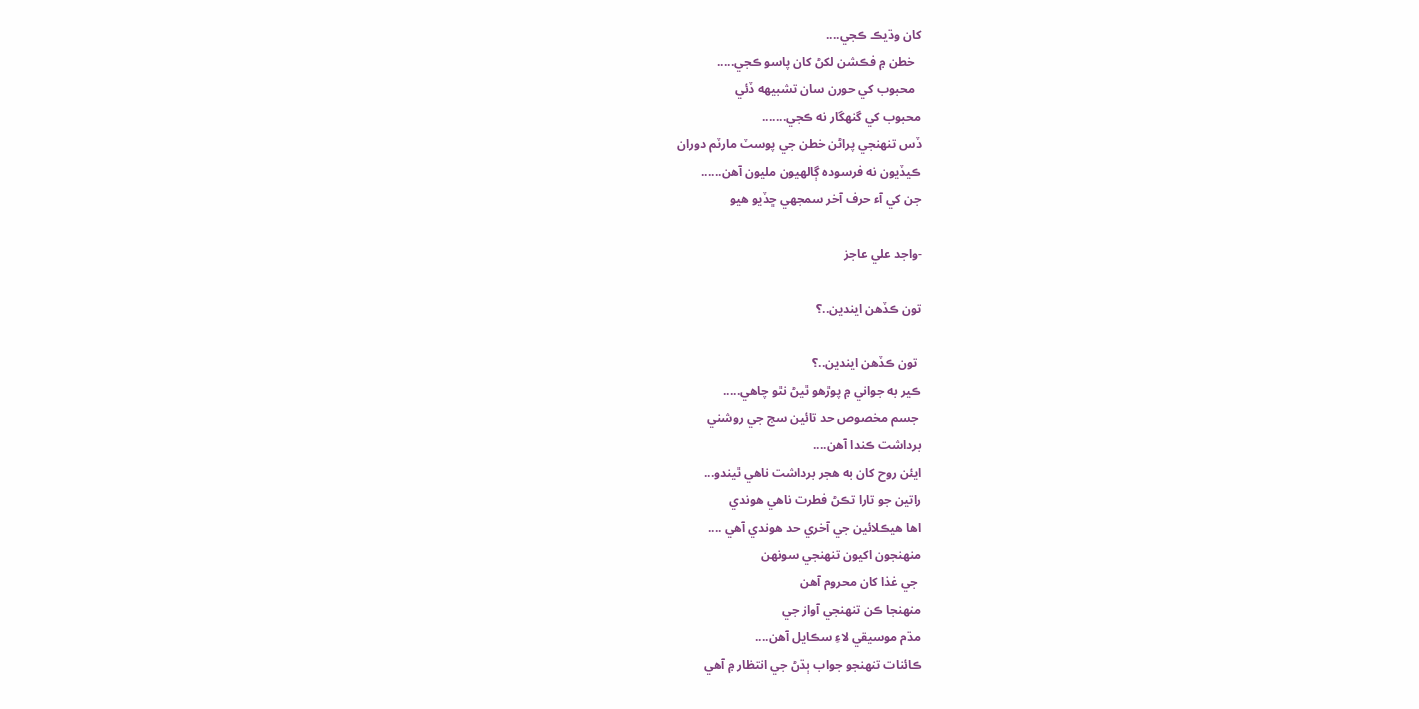کان وڌيڪ ڪجي....
  خطن ۾ فڪشن لکڻ کان پاسو ڪجي.....
  محبوب کي حورن سان تشبيهه ڏئي
محبوب کي گنھگار نه ڪجي.......
ڏس تنھنجي پراڻن خطن جي پوسٽ مارٽم دوران
ڪيڏيون نه فرسوده ڳالھيون مليون آھن......
جن کي آء حرف آخر سمجھي ڇڏيو ھيو

-واجد علي عاجز

تون ڪڏهن ايندين..؟

 تون ڪڏهن ايندين..؟
ڪير به جواني ۾ پوڙھو ٿيڻ نٿو چاھي.....
 جسم مخصوص حد تائين سج جي روشني
برداشت ڪندا آھن....
ايئن روح کان به ھجر برداشت ناھي ٿيندو...
راتين جو تارا تڪڻ فطرت ناھي ھوندي
اھا ھيڪلائين جي آخري حد ھوندي آھي ....
منھنجون اکيون تنھنجي سونھن
 جي غذا کان محروم آھن
منھنجا ڪن تنھنجي آواز جي
مڌم موسيقي لاءِ سڪايل آھن....
ڪائنات تنھنجو جواب ٻڌڻ جي انتظار ۾ آھي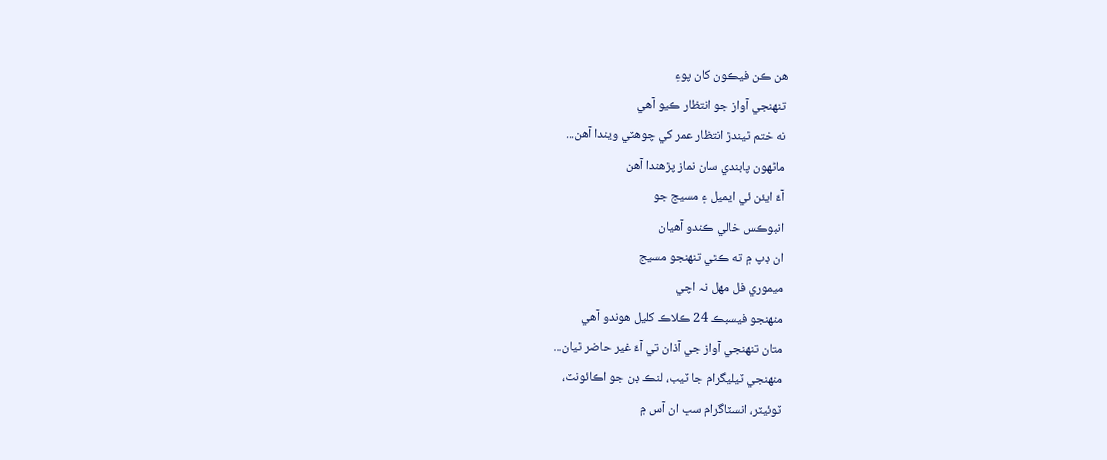ھن ڪن فيڪون کان پوءِ
 تنھنجي آواز جو انتظار ڪيو آھي
 نه ختم ٿيندڙ انتظار عمر کي چوھٽي ويندا آھن...
 ماڻھون پابندي سان نماز پڙھندا آھن
 آءٌ ايئن ئي ايميل ۽ مسيج جو
 انبوڪس خالي ڪندو آھيان
 ان ڊپ ۾ ته ڪٿي تنھنجو مسيج
 ميموري فل مھل نہ اچي
 منھنجو فيسبڪ 24 ڪلاڪ کليل ھوندو آھي
 متان تنھنجي آواز جي آذان تي آءٌ غير حاضر ٿيان...
 منھنجي ٽيليگرام جا ٽيب، لنڪ ڊن جو اڪائونٽ،
 ٽوئيٽر، انسٽاگرام سڀ ان آس ۾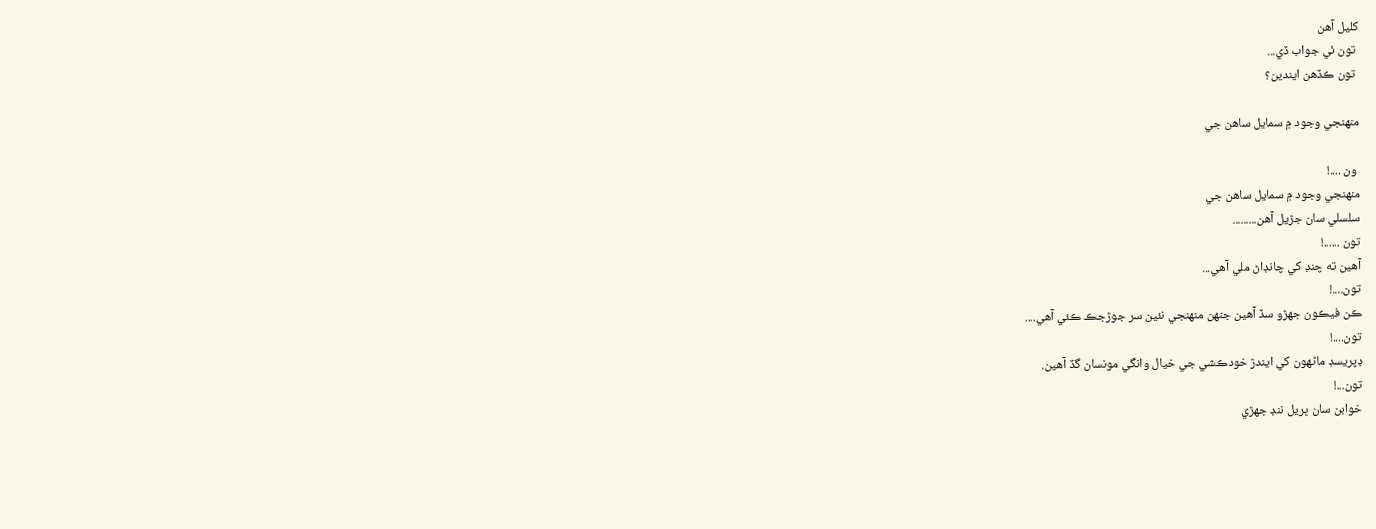کليل آھن
 تون ئي جواب ڏي...
 تون ڪڏھن ايندين؟

منھنجي وجود ۾ سمايل ساھن جي

 ون ....!
منھنجي وجود ۾ سمايل ساھن جي
سلسلي سان جڙيل آھن.........
تون ......!
آھين ته چنڊ کي چانڊاڻ ملي آھي...
تون....!
ڪن فيڪون جھڙو سڏ آھين جنھن منھنجي نئين سر جوڙجڪ ڪئي آھي....
تون....!
ڊپريسڊ ماڻھون کي ايندڙ خودڪشي جي خيال وانگي مونسان گڏ آھين.
تون...!
خوابن سان ڀريل ننڊ جھڙي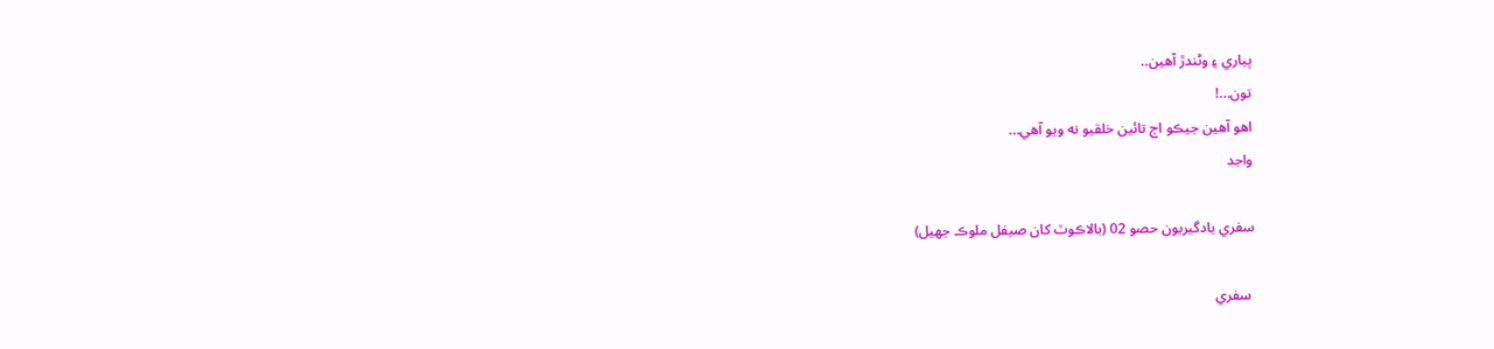پياري ۽ وڻندڙ آھين..
تون...!
اھو آھين جيڪو اڄ تائين خلقيو نه ويو آھي...
واجد

سفري يادگيريون حصو 02 (بالاڪوٽ کان صيفل ملوڪ جھيل)

 سفري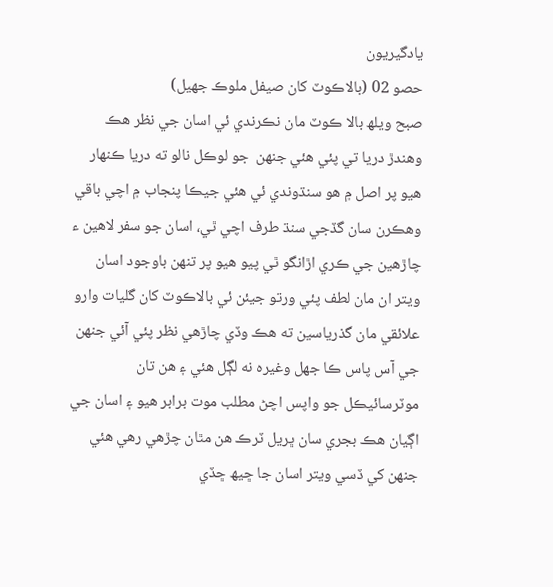يادگيريون
حصو 02 (بالاڪوٽ کان صيفل ملوڪ جھيل)
صبح ويلھ بالا ڪوٽ مان نڪرندي ئي اسان جي نظر ھڪ وھندڙ دريا تي پئي ھئي جنھن  جو لوڪل نالو ته دريا ڪنھار  ھيو پر اصل ۾ ھو سنڌوندي ئي ھئي جيڪا پنجاب ۾ اچي باقي وھڪرن سان گڏجي سنڌ طرف اچي ٿي، اسان جو سفر لاھين ء چاڙھين جي ڪري اڙانگو ٿي پيو ھيو پر تنھن باوجود اسان ويتر ان مان لطف پئي ورتو جيئن ئي بالاڪوٽ کان گليات وارو علائقي مان گذرياسين ته ھڪ وڏي چاڙھي نظر پئي آئي جنھن جي آس پاس ڪا جھل وغيره نه لڳل ھئي ۽ ھن تان موٽرسائيڪل جو واپس اچڻ مطلب موت برابر ھيو ۽ اسان جي اڳيان ھڪ بجري سان ڀريل ٽرڪ ھن مٿان چڙھي رھي ھئي جنھن کي ڏسي ويتر اسان جا ڇيھ ڇڏي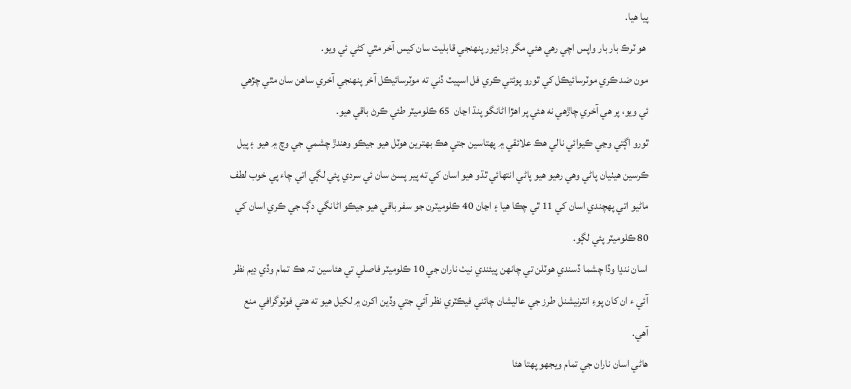پيا ھيا.
 ھو ٽرڪ بار بار واپس اچي رھي ھئي مگر ڊرائيور پنھنجي قابليت سان کيس آخر مٿي کڻي ئي ويو.
مون ضد ڪري موٽرسائيڪل کي ٿورو پوئتي ڪري فل اسپيٽ ڏني ته موٽرسائيڪل آخر پنھنجي آخري ساھن سان مٿي چڙهي ئي ويو، پر ھي آخري چاڙھي نه ھئي پر اهڙا اڻانگو پنڌ اڃان  65 ڪلوميٽر طئي ڪرڻ باقي ھيو.
ٿورو اڳتي وڃي ڪيوائي نالي ھڪ علائقي ۾ پھتاسين جتي ھڪ بھترين ھوٽل ھيو جيڪو وھندڙ چشمي جي وچ ۾ ھيو ۽ پيل ڪرسين ھيٺيان پاڻي وھي رھيو ھيو پاڻي انتھائي ٿڌو ھيو اسان کي ته پير پسڻ سان ئي سردي پئي لڳي اتي چاء پي خوب لطف ماڻيو اتي پھچندي اسان کي 11 ٿي چڪا ھيا ۽ اڃان 40 ڪلوميٽرن جو سفر باقي ھيو جيڪو اڻانگي دڳ جي ڪري اسان کي 80 ڪلوميٽر پئي لڳو.
اسان ننڍا وڏا چشما ڏسندي ھوٽلن تي چانھن پيئندي نيٺ ناران جي 10 ڪلوميٽر فاصلي تي ھئاسين تہ ھڪ تمام وڏي ڊيم نظر آئي ء ان کان پوءِ انٽرنيشنل طرز جي عاليشان چائني فيڪٽري نظر آئي جتي وڏين اکرن ۾ لکيل ھيو ته ھتي فوٽوگرافي منع آھي.
ھاڻي اسان ناران جي تمام ويجھو پھتا ھئا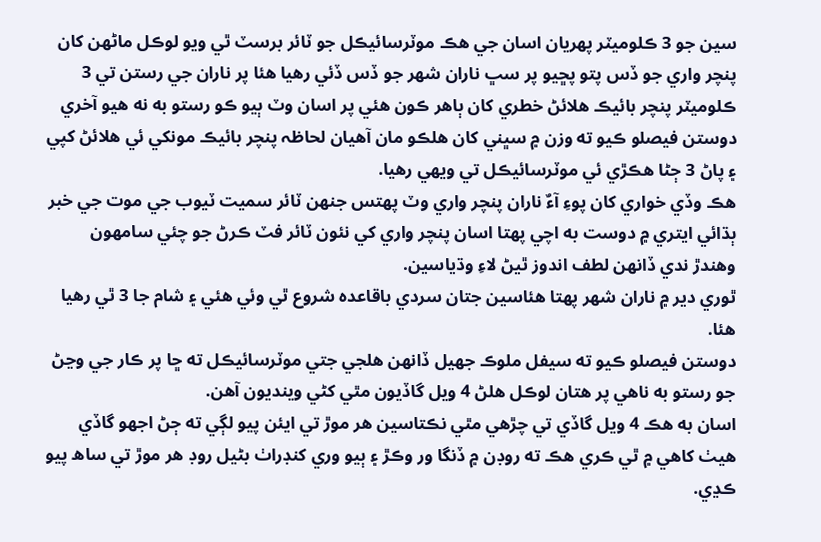سين جو 3 ڪلوميٽر پھريان اسان جي ھڪ موٽرسائيڪل جو ٽائر برسٽ ٿي ويو لوڪل ماڻھن کان پنچر واري جو ڏس پتو پڇيو پر سڀ ناران شھر جو ڏس ڏئي رھيا ھئا پر ناران جي رستن تي 3 ڪلوميٽر پنچر بائيڪ ھلائڻ خطري کان ٻاھر ڪون ھئي پر اسان وٽ ٻيو ڪو رستو به نه ھيو آخري دوستن فيصلو ڪيو ته وزن ۾ سڀني کان ھلڪو مان آھيان لحاظہ پنچر بائيڪ مونکي ئي ھلائڻ کپي ۽ پاڻ 3 ڄڻا ھڪڙي ئي موٽرسائيڪل تي ويھي رھيا.
ھڪ وڏي خواري کان پوءِ آءٌ ناران پنچر واري وٽ پھتس جنھن ٽائر سميت ٽيوب جي موت جي خبر ٻڌائي ايتري ۾ دوست به اچي پھتا اسان پنچر واري کي نئون ٽائر فٽ ڪرڻ جو چئي سامھون وھندڙ ندي ڏانھن لطف اندوز ٿيڻ لاءِ وڌياسين.
ٿوري دير ۾ ناران شھر پھتا ھئاسين جتان سردي باقاعده شروع ٿي وئي ھئي ۽ شام جا 3 ٿي رھيا ھئا.
دوستن فيصلو ڪيو ته سيفل ملوڪ جھيل ڏانھن ھلجي جتي موٽرسائيڪل ته ڇا پر ڪار جي وڃڻ جو رستو به ناھي پر ھتان لوڪل ھلڻ 4 ويل گاڏيون مٿي کڻي وينديون آھن.
اسان به ھڪ 4 ويل گاڏي تي چڙھي مٿي نڪتاسين ھر موڙ تي ايئن پيو لڳي ته ڄڻ اجھو گاڏي ھيٺ کاھي ۾ ٿي ڪري ھڪ ته روڊن ۾ ڏنگا ور وڪڙ ۽ ٻيو وري کنڊراٺ بڻيل روڊ ھر موڙ تي ساھ پيو ڪڍي.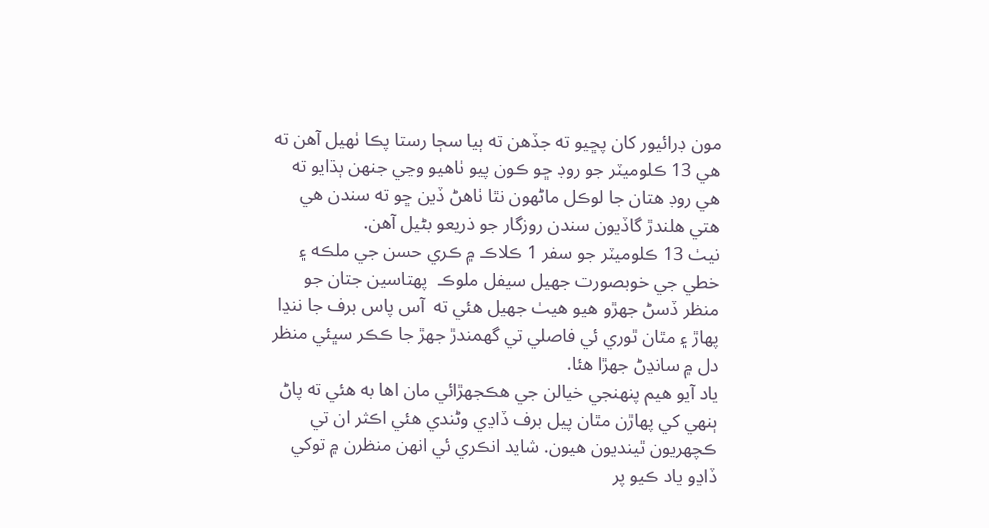مون ڊرائيور کان پڇيو ته جڏھن ته ٻيا سڄا رستا پڪا ٺھيل آھن ته ھي 13 ڪلوميٽر جو روڊ ڇو ڪون پيو ٺاھيو وڃي جنھن ٻڌايو ته ھي روڊ ھتان جا لوڪل ماڻھون نٿا ٺاھڻ ڏين ڇو ته سندن ھي ھتي ھلندڙ گاڏيون سندن روزگار جو ذريعو بڻيل آھن.
نيٺ 13 ڪلوميٽر جو سفر 1 ڪلاڪ ۾ ڪري حسن جي ملڪه ۽ خطي جي خوبصورت جھيل سيفل ملوڪ  پھتاسين جتان جو منظر ڏسڻ جھڙو ھيو ھيٺ جھيل ھئي ته  آس پاس برف جا ننڍا پھاڙ ۽ مٿان ٿوري ئي فاصلي تي گهمندڙ جھڙ جا ڪڪر سڀئي منظر دل ۾ سانڍڻ جھڙا ھئا.
ياد آيو ھيم پنھنجي خيالن جي ھڪجھڙائي مان اھا به ھئي ته پاڻ ٻنھي کي پھاڙن مٿان پيل برف ڏاڍي وڻندي ھئي اڪثر ان تي ڪچھريون ٿينديون ھيون. شايد انڪري ئي انھن منظرن ۾ توکي ڏاڍو ياد ڪيو پر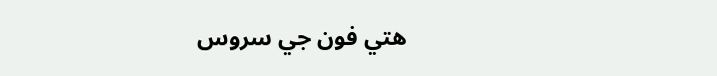ھتي فون جي سروس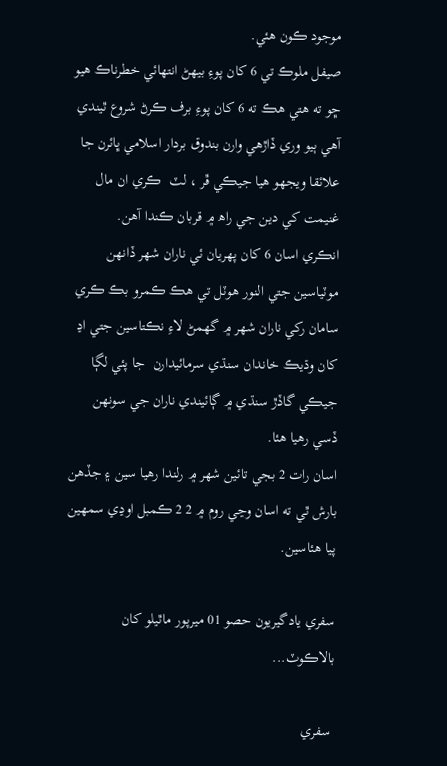موجود ڪون ھئي.
صيفل ملوڪ تي 6 کان پوءِ بيھڻ انتھائي خطرناڪ ھيو ڇو ته ھتي ھڪ ته 6 کان پوءِ برف ڪرڻ شروع ٿيندي آھي ٻيو وري ڏاڙھي وارن بندوق بردار اسلامي ڀائرن جا علائقا ويجھو ھيا جيڪي ڦر ، لٽ  ڪري ان مال غنيمت کي دين جي راھ ۾ قربان ڪندا آھن.
انڪري اسان 6 کان پھريان ئي ناران شھر ڏانھن موٽياسين جتي النور ھوٽل تي ھڪ ڪمرو بڪ ڪري سامان رکي ناران شھر ۾ گھمڻ لاءِ نڪتاسين جتي اڍ کان وڌيڪ خاندان سنڌي سرمائيدارن  جا پئي لڳا جيڪي گاڏڙ سنڌي ۾ ڳائيندي ناران جي سونھن ڏسي رھيا ھئا.
اسان رات 2 بجي تائين شھر ۾ رلندا رهيا سين ۽ جڏھن بارش ٿي ته اسان وڃي روم ۾ 2 2 ڪمبل اوڍي سمھين پيا ھئاسين.

سفري يادگيريون حصو 01 ميرپور ماٿيلو کان بالاڪوٽ...

 سفري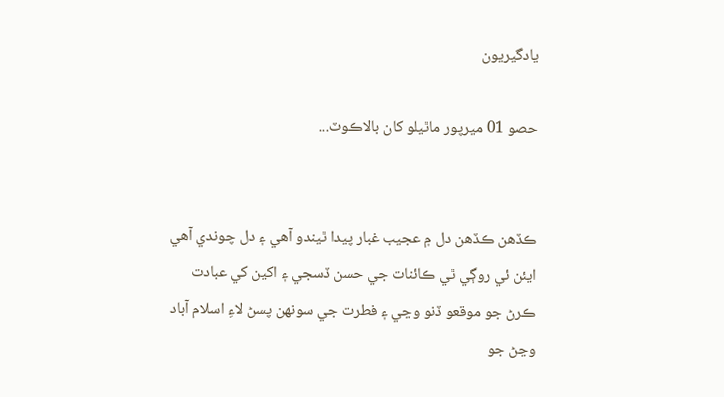يادگيريون

حصو 01 ميرپور ماٿيلو کان بالاڪوٽ...


ڪڏھن ڪڏھن دل ۾ عجيب غبار پيدا ٿيندو آھي ۽ دل چوندي آھي ايئن ئي روڳي ٿي ڪائنات جي حسن ڏسجي ۽ اکين کي عبادت ڪرڻ جو موقعو ڏنو وڃي ۽ فطرت جي سونهن پسڻ لاءِ اسلام آباد وڃڻ جو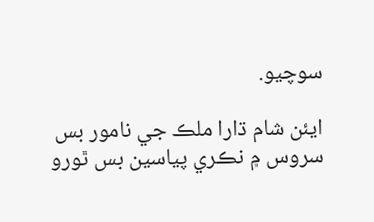سوچيو.

ايئن شام ڌارا ملڪ جي نامور بس سروس ۾ نڪري پياسين بس ٿورو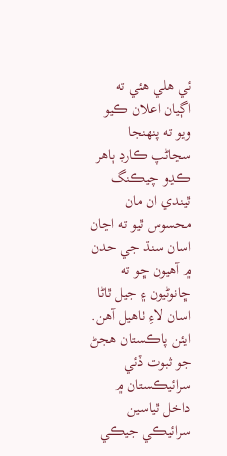ئي ھلي ھئي ته اڳيان اعلان ڪيو ويو ته پنھنجا سڃاڻپ ڪارڊ ٻاھر ڪڍو چيڪنگ ٿيندي ان مان محسوس ٿيو ته اڃان اسان سنڌ جي حدن ۾ آھيون ڇو ته ڇانوڻيون ۽ جيل ٿاڻا اسان لاءِ ٺاھيل آھن. ايئن پاڪستان ھجڻ جو ثبوت ڏئي سرائيڪستان ۾ داخل ٿياسين سرائيڪي جيڪي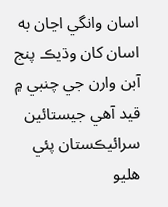اسان وانگي اڃان به اسان کان وڌيڪ پنج آبن وارن جي چنبي ۾ قيد آھي جيستائين سرائيڪستان پئي ھليو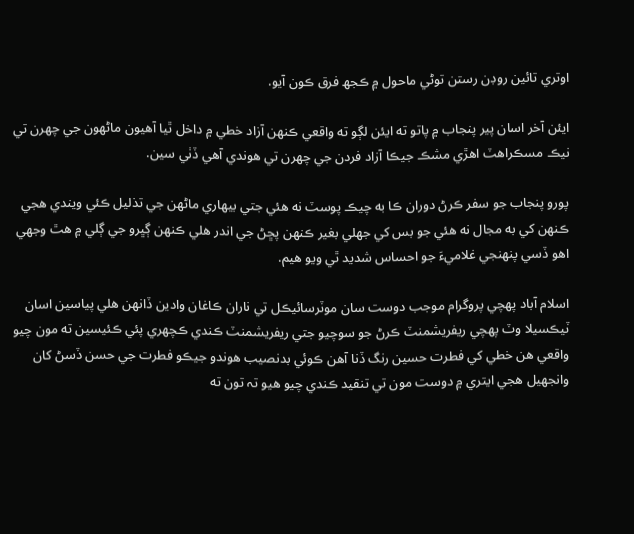اوتري تائين روڊن رستن توڻي ماحول ۾ ڪجھ فرق ڪون آيو.

ايئن آخر اسان پير پنجاب ۾ پاتو ته ايئن لڳو ته واقعي ڪنھن آزاد خطي ۾ داخل ٿيا آھيون ماڻھون جي چھرن تي نيڪ مسڪراهٽ اھڙي مشڪ جيڪا آزاد فردن جي چھرن تي ھوندي آھي ڏٺي سين.

پورو پنجاب جو سفر ڪرڻ دوران ڪا به چيڪ پوسٽ نه ھئي جتي بيھاري ماڻھن جي تذليل ڪئي ويندي ھجي ڪنھن کي به مجال نه ھئي جو بس کي جھلي بغير ڪنھن پڇڻ جي اندر ھلي ڪنھن ڳڀرو جي ڳلي ۾ ھٿ وجھي اھو ڏسي پنھنجي غلاميءَ جو احساس شديد ٿي ويو ھيم.

اسلام آباد پھچي پروگرام موجب دوست سان موٽرسائيڪل تي ناران ڪاغان وادين ڏانهن ھلي پياسين اسان ٽيڪسيلا وٽ پھچي ريفريشمنٽ ڪرڻ جو سوچيو جتي ريفريشمنٽ ڪندي ڪچھري پئي ڪئيسين ته مون چيو واقعي ھن خطي کي فطرت حسين رنگ ڏنا آھن ڪوئي بدنصيب ھوندو جيڪو فطرت جي حسن ڏسڻ کان وانجھيل ھجي ايتري ۾ دوست مون تي تنقيد ڪندي چيو ھيو تہ تون ته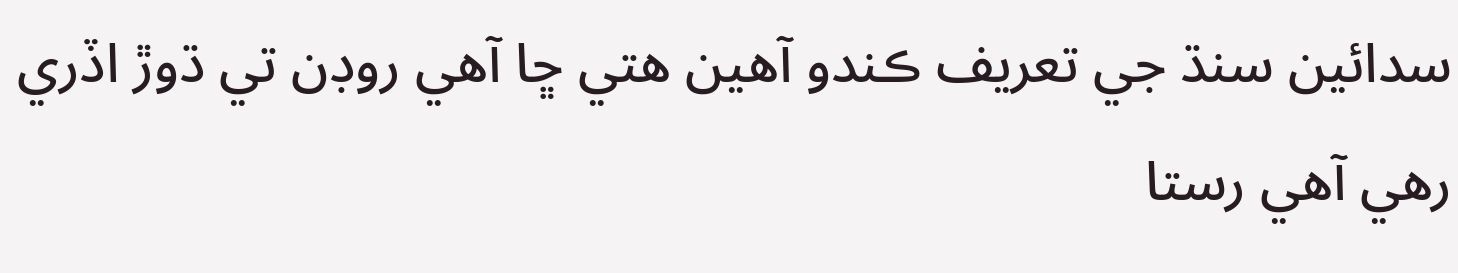سدائين سنڌ جي تعريف ڪندو آھين ھتي ڇا آھي روڊن تي ڌوڙ اڏري رھي آھي رستا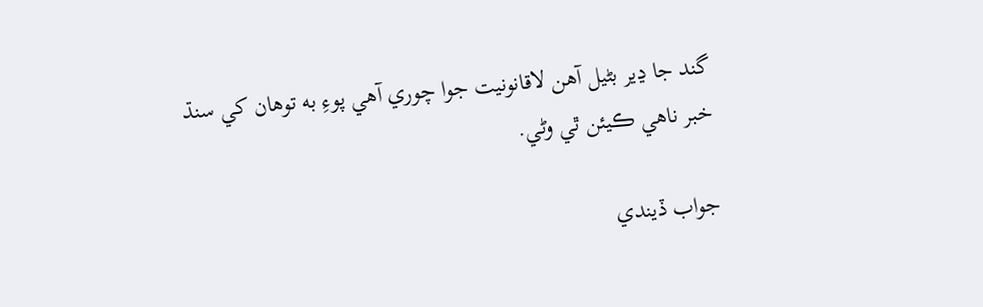گند جا ڍير بڻيل آھن لاقانونيت جوا چوري آھي پوءِ به توھان کي سنڌ خبر ناھي ڪيئن ٿي وڻي.

جواب ڏيندي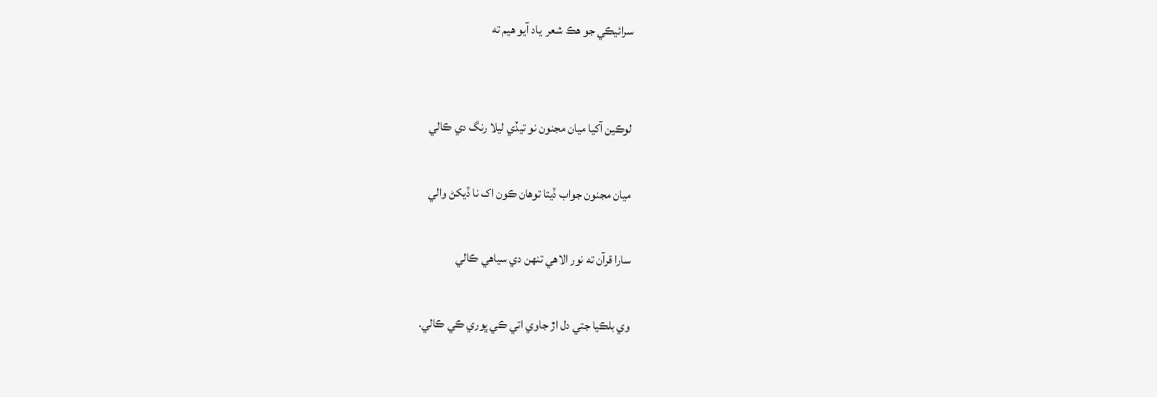سرائيڪي جو ھڪ شعر  ياد آيو ھيم ته


لوڪين آکيا ميان مجنون نو تيڏي ليلا رنگ دي ڪالي

ميان مجنون جواب ڏيتا توھان ڪون اک نا ڏيکڻ والي

سارا قرآن ته نور الاھي تنھن دي سياھي ڪالي

وي بلڪيا جتي دل اڙ جاوي اتي ڪي ڀوري ڪي ڪالي.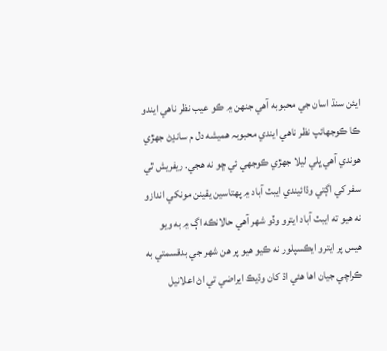ايئن سنڌ اسان جي محبوبه آھي جنھن ۾ ڪو عيب نظر ناھي ايندو ڪا ڪوجھائپ نظر ناھي ايندي محبوبہ ھميشه دل م سانڍڻ جھڙي ھوندي آھي ڀلي ليلا جھڙي ڪوجھي ئي ڇو نه ھجي. ريفريش ٿي سفر کي اڳتي وڌائيندي ايبٽ آباد ۾ پھتاسين يقينن مونکي اندازو نه ھيو ته ايبٽ آباد ايترو وڏو شھر آھي حالانڪه اڳ ۾ به ويو ھيس پر ايترو ايڪسپلور نه ڪيو ھيو پر ھن شھر جي بدقسمتي به ڪراچي جيان اھا ھئي اڌ کان وڌيڪ ايراضي تي اڻ اعلانيل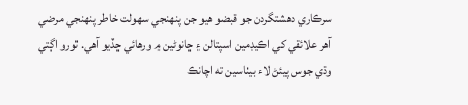سرڪاري دھشتگردن جو قبضو ھيو جن پنھنجي سھولت خاطر پنھنجي مرضي آھر علائقي کي اڪيڊمين اسپتالن ۽ ڇانوڻين ۾ ورھائي ڇڏيو آھي. ٿورو اڳتي وڌي جوس پيئڻ لاء بيٺاسين ته اچانڪ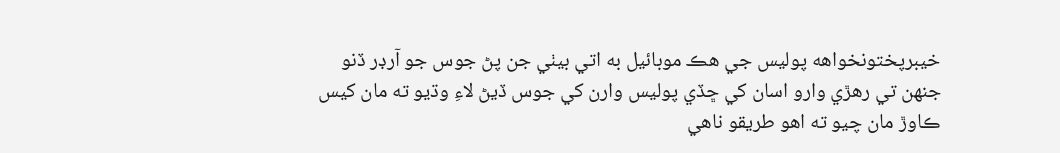خيبرپختونخواهه پوليس جي ھڪ موبائيل به اتي بيٺي جن پڻ جوس جو آرڊر ڏنو جنھن تي رھڙي وارو اسان کي ڇڏي پوليس وارن کي جوس ڏيڻ لاءِ وڌيو ته مان کيس ڪاوڙ مان چيو ته اھو طريقو ناھي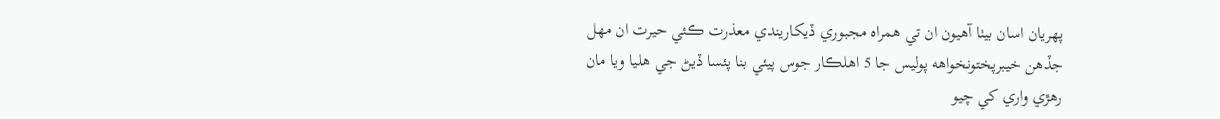پھريان اسان بيٺا آھيون ان تي ھمراہ مجبوري ڏيکاريندي معذرت ڪئي حيرت ان مھل جڏھن خيبرپختونخواهه پوليس جا 5 اھلڪار جوس پيئي بنا پئسا ڏيڻ جي ھليا ويا مان رھڙي واري کي چيو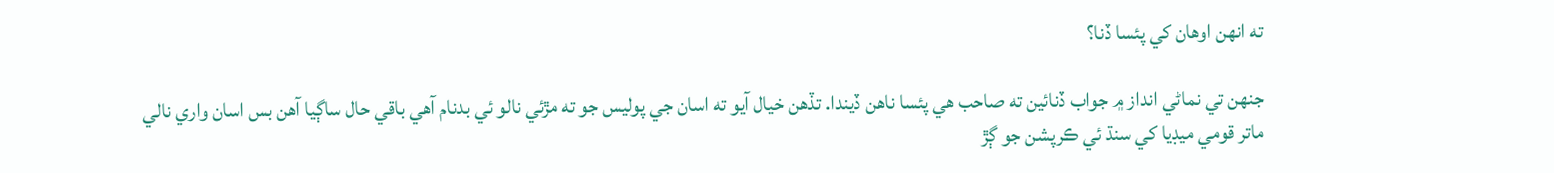ته انھن اوھان کي پئسا ڏنا؟

جنھن تي نماڻي انداز ۾ جواب ڏنائين ته صاحب ھي پئسا ناھن ڏيندا. تڏھن خيال آيو ته اسان جي پوليس جو ته مڙئي نالو ئي بدنام آھي باقي حال ساڳيا آھن بس اسان واري نالي ماتر قومي ميڊيا کي سنڌ ئي ڪرپشن جو ڳڙ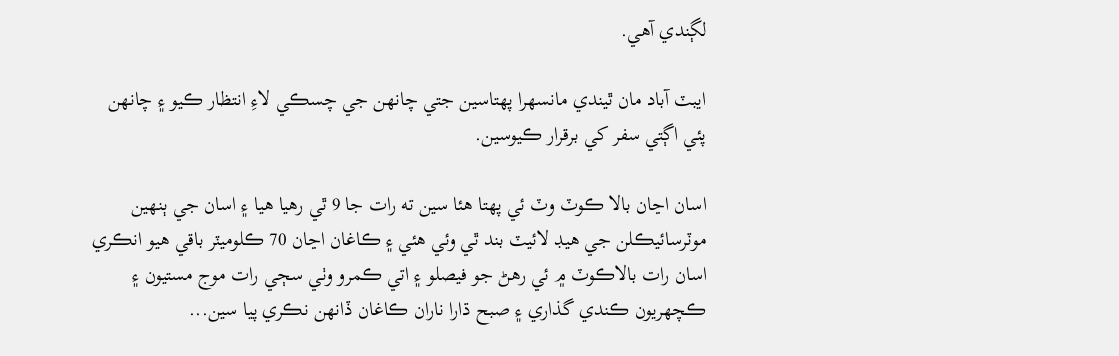لڳندي آھي.

ايبٽ آباد مان ٿيندي مانسھرا پھتاسين جتي چانھن جي چسڪي لاءِ انتظار ڪيو ۽ چانھن پئي اڳتي سفر کي برقرار ڪيوسين.

اسان اڃان بالا ڪوٽ وٽ ئي پھتا ھئا سين ته رات جا 9 ٿي رھيا ھيا ۽ اسان جي ٻنھين موٽرسائيڪلن جي ھيڊ لائيٽ بند ٿي وئي ھئي ۽ ڪاغان اڃان 70 ڪلوميٽر باقي ھيو انڪري اسان رات بالاڪوٽ ۾ ئي رھڻ جو فيصلو ۽ اتي ڪمرو وٺي سڄي رات موج مستيون ۽ ڪچھريون ڪندي گذاري ۽ صبح ڌارا ناران ڪاغان ڏانھن نڪري پيا سين...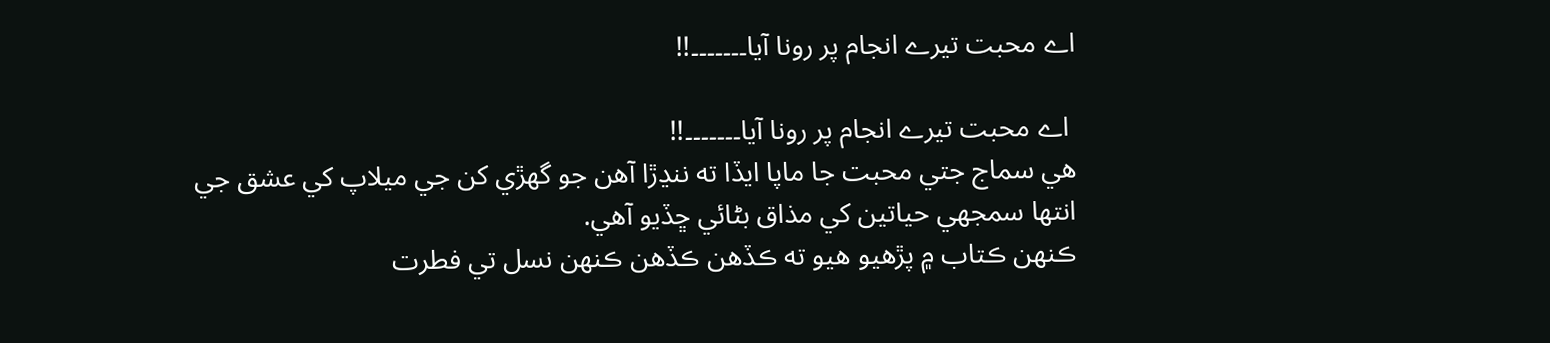اے محبت تیرے انجام پر رونا آیا۔۔۔۔۔۔۔!!

 اے محبت تیرے انجام پر رونا آیا۔۔۔۔۔۔۔!!
ھي سماج جتي محبت جا ماپا ايڏا ته ننڍڙا آھن جو گھڙي کن جي ميلاپ کي عشق جي انتھا سمجھي حياتين کي مذاق بڻائي ڇڏيو آھي.
ڪنھن ڪتاب ۾ پڙھيو ھيو ته ڪڏھن ڪڏھن ڪنھن نسل تي فطرت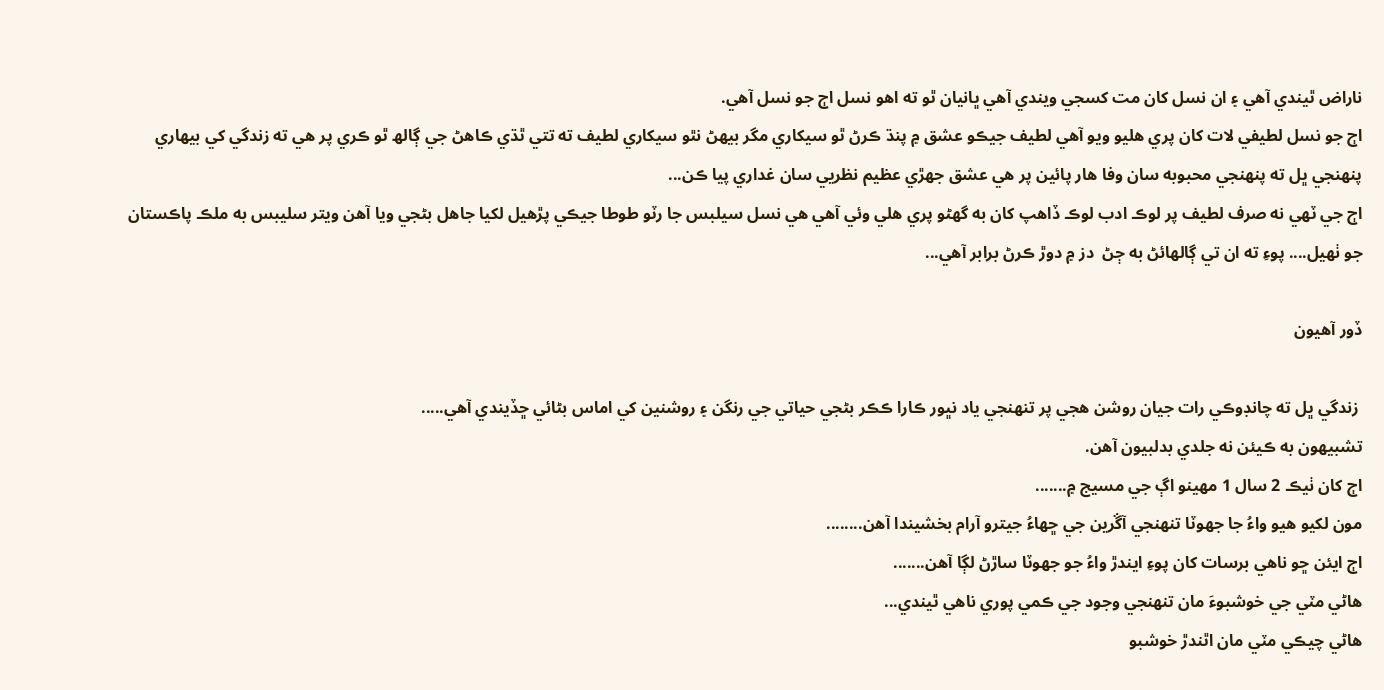ناراض ٿيندي آھي ۽ ان نسل کان مت کسجي ويندي آھي ڀانيان ٿو ته اھو نسل اڄ جو نسل آھي.
اڄ جو نسل لطيفي لات کان پري ھليو ويو آھي لطيف جيڪو عشق ۾ پنڌ ڪرڻ ٿو سيکاري مگر بيھڻ نٿو سيکاري لطيف ته تتي ٿڌي ڪاھڻ جي ڳالھ ٿو ڪري پر ھي ته زندگي کي بيھاري پنھنجي ڀل ته پنھنجي محبوبه سان وفا ھار پائين پر ھي عشق جھڙي عظيم نظريي سان غداري پيا ڪن...
اڄ جي ٽھي نه صرف لطيف پر لوڪ ادب لوڪ ڏاھپ کان به گھڻو پري ھلي وئي آھي ھي نسل سيلبس جا رٽو طوطا جيڪي پڙھيل لکيا جاھل بڻجي ويا آھن ويتر سليبس به ملڪ پاڪستان جو ٺھيل.... پوءِ ته ان تي ڳالھائڻ به ڄڻ  دز ۾ دوڙ ڪرڻ برابر آھي...

ڏور آهيون

 زندگي ڀل ته چانڊوڪي رات جيان روشن ھجي پر تنھنجي ياد نڀور ڪارا ڪڪر بڻجي حياتي جي رنگن ۽ روشنين کي اماس بڻائي ڇڏيندي آھي.....
تشبيهون به ڪيئن نه جلدي بدلبيون آھن.
اڄ کان ٺيڪ 2 سال 1 مھينو اڳ جي مسيج ۾.......
مون لکيو ھيو واءُ جا جھوٽا تنھنجي آڱرين جي ڇهاءُ جيترو آرام بخشيندا آھن........
اڄ ايئن ڇو ناھي برسات کان پوءِ ايندڙ واءُ جو جهوٽا ساڙڻ لڳا آھن.......
ھاڻي مٽي جي خوشبوءَ مان تنھنجي وجود جي ڪمي پوري ناھي ٿيندي...
ھاڻي چيڪي مٽي مان اٿندڙ خوشبو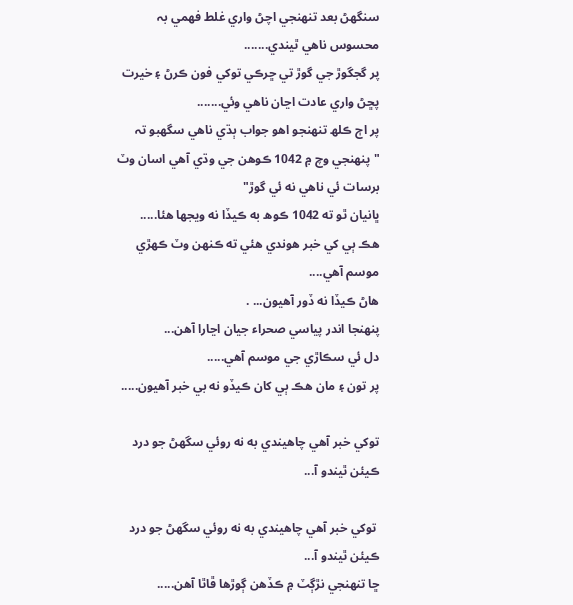سنگھڻ بعد تنھنجي اچڻ واري غلط فھمي بہ محسوس ناھي ٿيندي.......
پر گجگوڙ جي گوڙ تي ڇرڪي توکي فون ڪرڻ ۽ خيرت پڇڻ واري عادت اڃان ناھي وئي.......
پر اڄ ڪلھ تنھنجو اھو جواب ٻڌي ناھي سگھبو تہ "پنھنجي وچ ۾ 1042 ڪوھن جي وڌي آھي اسان وٽ برسات ئي ناھي نه ئي گوڙ"
ڀانيان ٿو ته 1042 ڪوھ به ڪيڏا نه ويجھا ھئا.....
ھڪ ٻي کي خبر ھوندي ھئي ته ڪنھن وٽ ڪھڙي موسم آھي....
ھاڻ ڪيڏا نه ڏور آھيون... .
پنھنجا اندر پياسي صحراء جيان اڃارا آھن...
دل ئي سڪاڙي جي موسم آھي.....
پر تون ۽ مان ھڪ ٻي کان ڪيڏو نه بي خبر آھيون.....

توکي خبر آھي چاھيندي به نه روئي سگھڻ جو درد ڪيئن ٿيندو آ...

 توکي خبر آھي چاھيندي به نه روئي سگھڻ جو درد ڪيئن ٿيندو آ...
ڇا تنھنجي نڙڳٽ ۾ ڪڏھن ڳوڙها ڦاٿا آھن.....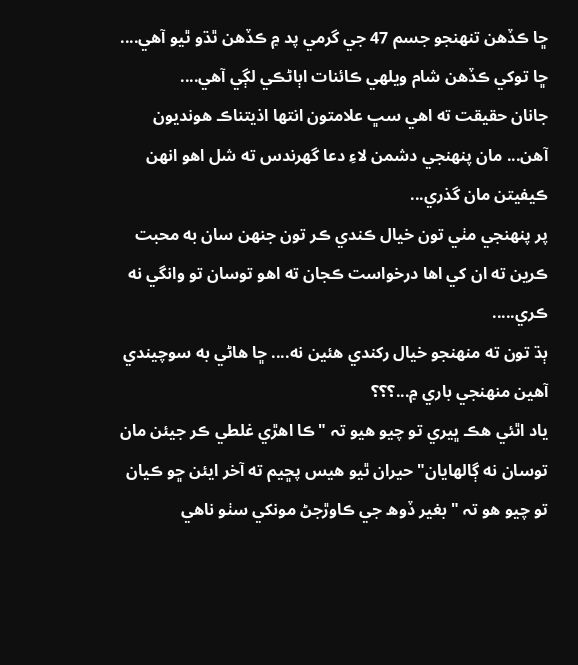ڇا ڪڏھن تنھنجو جسم 47 جي گرمي پد ۾ ڪڏھن ٿڌو ٿيو آھي....
ڇا توکي ڪڏھن شام ويلھي ڪائنات اٻاڻڪي لڳي آھي....
جانان حقيقت ته اھي سڀ علامتون انتھا اذيتناڪ ھونديون آھن... مان پنھنجي دشمن لاءِ دعا گھرندس ته شل اھو انھن ڪيفيتن مان گذري...
پر پنھنجي مٺي تون خيال ڪندي ڪر تون جنھن سان به محبت ڪرين ته ان کي اھا درخواست ڪجان ته اھو توسان تو وانگي نه ڪري.....
ٻڌ تون ته منھنجو خيال رکندي ھئين نه.... ڇا ھاڻي به سوچيندي آھين منھنجي باري ۾...؟؟؟
ياد اٿئي ھڪ ڀيري تو چيو ھيو تہ "ڪا اھڙي غلطي ڪر جيئن مان توسان نه ڳالھايان" حيران ٿيو ھيس پڇيم ته آخر ايئن ڇو ڪيان تو چيو ھو تہ "بغير ڏوھ جي ڪاوڙجڻ مونکي سٺو ناھي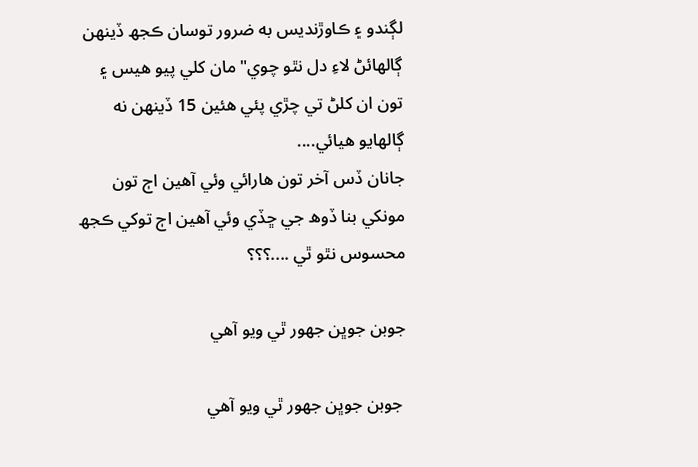لڳندو ۽ ڪاوڙنديس به ضرور توسان ڪجھ ڏينھن ڳالھائڻ لاءِ دل نٿو چوي" مان کلي پيو ھيس ۽ تون ان کلڻ تي چڙي پئي ھئين 15 ڏينھن نه ڳالھايو ھيائي....
جانان ڏس آخر تون ھارائي وئي آھين اڄ تون مونکي بنا ڏوھ جي ڇڏي وئي آھين اڄ توکي ڪجھ محسوس نٿو ٿي ....؟؟؟

جوبن جوڀن جهور ٿي ويو آهي

 جوبن جوڀن جهور ٿي ويو آهي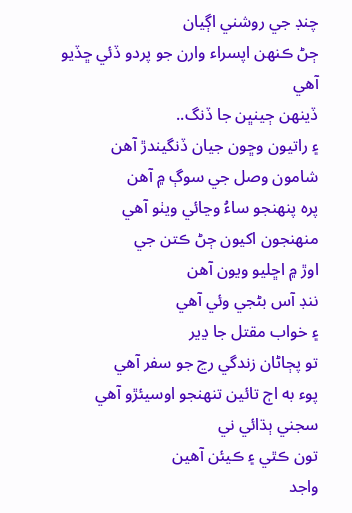چنڊ جي روشني اڳيان
ڄڻ ڪنهن اپسراء وارن جو پردو ڏئي ڇڏيو آهي
ڏينهن ڄينڀن جا ڏنگ..
۽ راتيون وڇون جيان ڏنگيندڙ آهن
شامون وصل جي سوڳ ۾ آهن
پره پنهنجو ساءُ وڃائي ويٺو آهي
منهنجون اکيون ڄڻ ڪتن جي
اوڙ ۾ اڇليو ويون آهن
ننڊ آس بڻجي وئي آهي
۽ خواب مقتل جا ڍير
تو پڄاڻان زندگي رڃ جو سفر آهي
پوء به اڄ تائين تنهنجو اوسيئڙو آهي
سجني ٻڌائي ني
تون ڪٿي ۽ ڪيئن آهين
واجد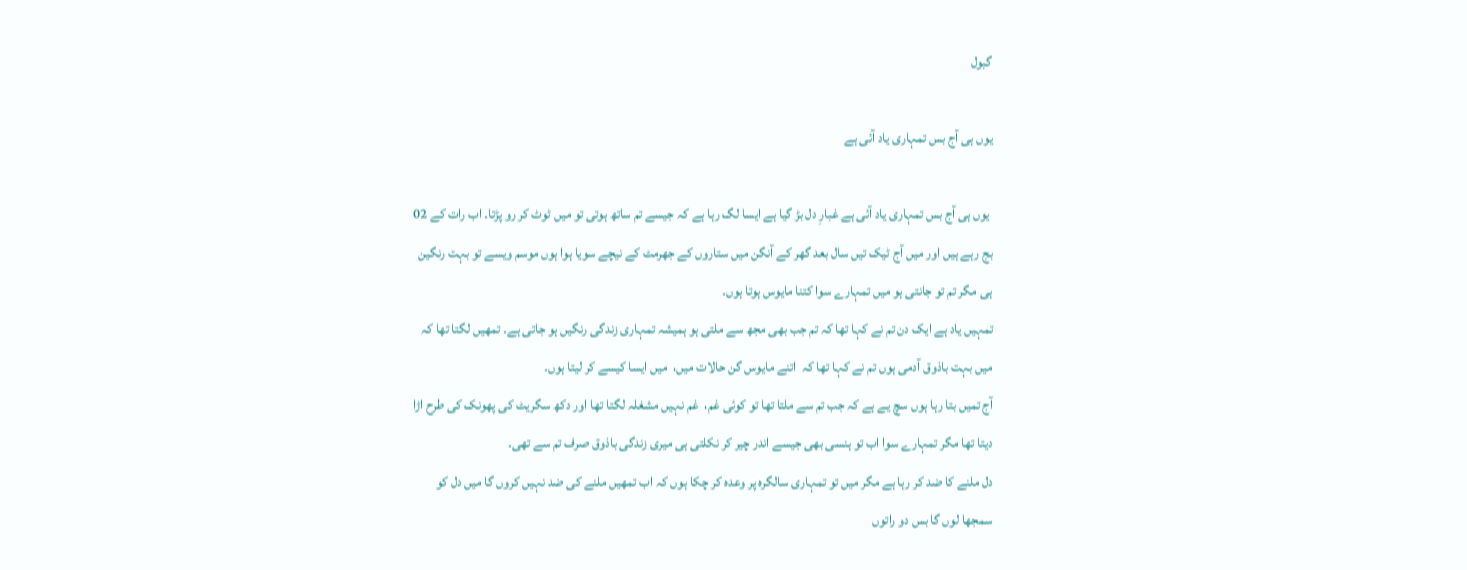گبول

یوں ہی آج بس تمہاری یاد آئی ہے

 یوں ہی آج بس تمہاری یاد آئی ہے غبارِ دل بڑ گیا ہے ایسا لگ رہا ہے کہ جیسے تم ساتھ ہوتی تو میں ٹوٹ کر رو پڑتا۔ اب رات کے 02 بج رہے ہیں اور میں آج ٹیک تیں سال بعد گھر کے آنگن میں ستاروں کے جھرمٹ کے نیچے سویا ہوا ہوں موسم ویسے تو بہت رنگین ہی مگر تم تو جانتی ہو میں تمہارے سوا کتنا مایوس ہوتا ہوں۔
تمہیں یاد ہے ایک دن تم نے کہا تھا کہ تم جب بھی مجھ سے ملتی ہو ہمیشہ تمہاری زندگی رنگیں ہو جاتی ہے۔ تمھیں لگتا تھا کہ میں بہت باذوق آدمی ہوں تم نے کہا تھا کہ  اتنے مایوس گن حالات میں،  میں ایسا کیسے کر لیتا ہوں۔
آج تمیں بتا رہا ہوں سچ یے ہے کہ جب تم سے ملتا تھا تو کوئی غم،  غم نہیں مشغلہ لگتا تھا اور دکھ سگریٹ کی پھونک کی طرح اڑا دیتا تھا مگر تمہارے سوا اب تو ہنسی بھی جیسے اندر چیر کر نکلتی ہی میری زندگی باذوق صرف تم سے تھی۔
دل ملنے کا ضد کر رہا ہے مگر میں تو تمہاری سالگرہ پر وعدہ کر چکا ہوں کہ اب تمھیں ملنے کی ضد نہیں کروں گا میں دل کو سمجھا لوں گا بس دو راتوں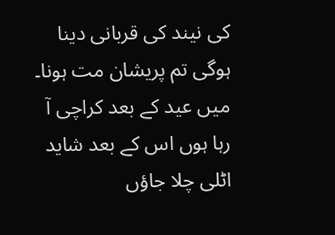کی نیند کی قربانی دینا ہوگی تم پریشان مت ہونا۔ میں عید کے بعد کراچی آ رہا ہوں اس کے بعد شاید اٹلی چلا جاؤں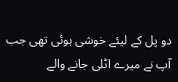دو پل کے لیئے خوشی ہوئی تھی جب آپ نے میرے اٹلی جانے والے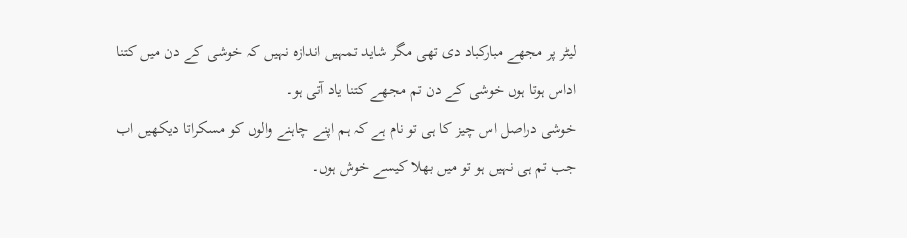لیٹر پر مجھے مبارکباد دی تھی مگر شاید تمہیں اندازہ نہیں کہ خوشی کے دن میں کتنا اداس ہوتا ہوں خوشی کے دن تم مجھے کتنا یاد آتی ہو۔
خوشی دراصل اس چیز کا ہی تو نام ہے کہ ہم اپنے چاہنے والوں کو مسکراتا دیکھیں اب جب تم ہی نہیں ہو تو میں بھلا کیسے خوش ہوں۔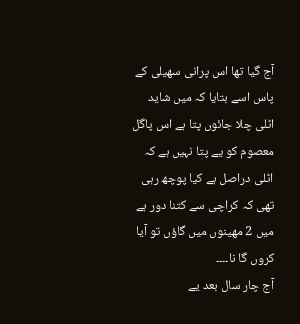آج گیا تھا اس پرانی سھیلی کے پاس اسے بتایا کہ میں شاید اٹلی چلا جائوں پتا ہے اس پاگل معصوم کو یے پتا نہیں ہے کہ اٹلی دراصل ہے کیا پوچھ رہی تھی کہ کراچی سے کتنا دور ہے میں 2 مھینوں میں گاؤں تو آیا کروں گا نا۔۔۔۔
آج چار سال بعد یے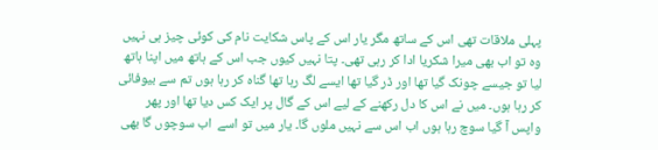پہلی ملاقات تھی اس کے ساتھ مگر یار اس کے پاس شکایت نام کی کوئی چیز ہی نہیں وہ تو اب بھی میرا شکریا ادا کر رہی تھی۔ پتا نہیں کیوں جب اس کے ہاتھ میں اپنا ہاتھ لیا تو جیسے چونک گیا تھا اور ڈر گیا تھا ایسے لگ رہا تھا گناہ کر رہا ہوں تم سے بیوفائی کر رہا ہوں۔ میں نے اس کا دل رکھنے کے لیے اس کے گال پر ایک کس دیا تھا اور پھر واپس آ گیا سوچ رہا ہوں اب اس سے نہیں ملوں گا۔ یار میں تو اسے  اب سوچوں گا بھی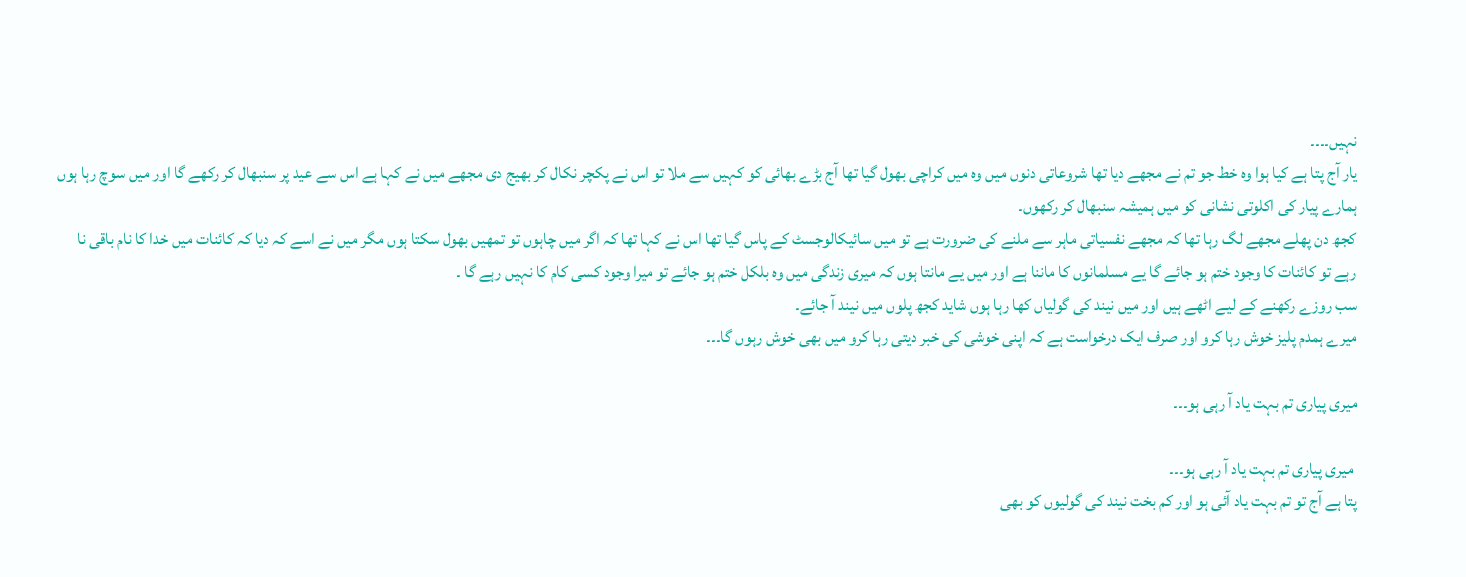نہیں۔۔۔۔
یار آج پتا ہے کیا ہوا وہ خط جو تم نے مجھے دیا تھا شروعاتی دنوں میں وہ میں کراچی بھول گیا تھا آج بڑے بھائی کو کہیں سے ملا تو اس نے پکچر نکال کر بھیج دی مجھے میں نے کہا ہے اس سے عید پر سنبھال کر رکھے گا اور میں سوچ رہا ہوں ہمارے پیار کی اکلوتی نشانی کو میں ہمیشہ سنبھال کر رکھوں۔
کجھ دن پھلے مجھے لگ رہا تھا کہ مجھے نفسیاتی ماہر سے ملنے کی ضرورت ہے تو میں سائیکالوجسٹ کے پاس گیا تھا اس نے کہا تھا کہ اگر میں چاہوں تو تمھیں بھول سکتا ہوں مگر میں نے اسے کہ دیا کہ کائنات میں خدا کا نام باقی نا رہے تو کائنات کا وجود ختم ہو جائے گا یے مسلمانوں کا ماننا ہے اور میں یے مانتا ہوں کہ میری زندگی میں وہ بلکل ختم ہو جائے تو میرا وجود کسی کام کا نہیں رہے گا ۔
سب روزے رکھنے کے لیے اٹھے ہیں اور میں نیند کی گولیاں کھا رہا ہوں شاید کجھ پلوں میں نیند آ جائے۔
میرے ہمدم پلیز خوش رہا کرو اور صرف ایک درخواست ہے کہ اپنی خوشی کی خبر دیتی رہا کرو میں بھی خوش رہوں گا۔۔۔

میری پیاری تم بہت یاد آ رہی ہو۔۔۔

 میری پیاری تم بہت یاد آ رہی ہو۔۔۔
پتا ہے آج تو تم بہت یاد آئی ہو اور کم بخت نیند کی گولیوں کو بھی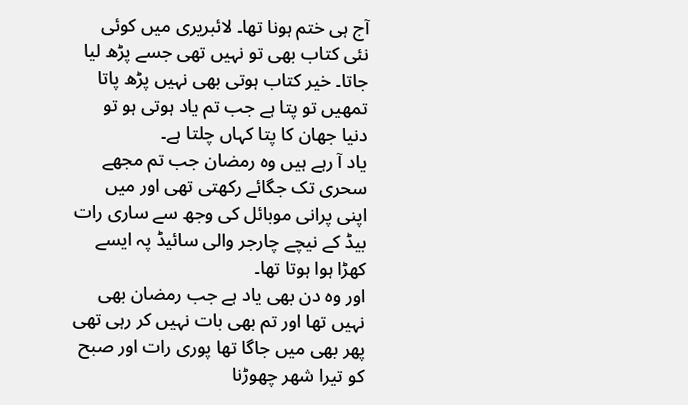آج ہی ختم ہونا تھا۔ لائبریری میں کوئی نئی کتاب بھی تو نہیں تھی جسے پڑھ لیا جاتا۔ خیر کتاب ہوتی بھی نہیں پڑھ پاتا تمھیں تو پتا ہے جب تم یاد ہوتی ہو تو دنیا جھان کا پتا کہاں چلتا ہے۔
یاد آ رہے ہیں وہ رمضان جب تم مجھے سحری تک جگائے رکھتی تھی اور میں اپنی پرانی موبائل کی وجھ سے ساری رات بیڈ کے نیچے چارجر والی سائیڈ پہ ایسے کھڑا ہوا ہوتا تھا۔
اور وہ دن بھی یاد ہے جب رمضان بھی نہیں تھا اور تم بھی بات نہیں کر رہی تھی پھر بھی میں جاگا تھا پوری رات اور صبح کو تیرا شھر چھوڑنا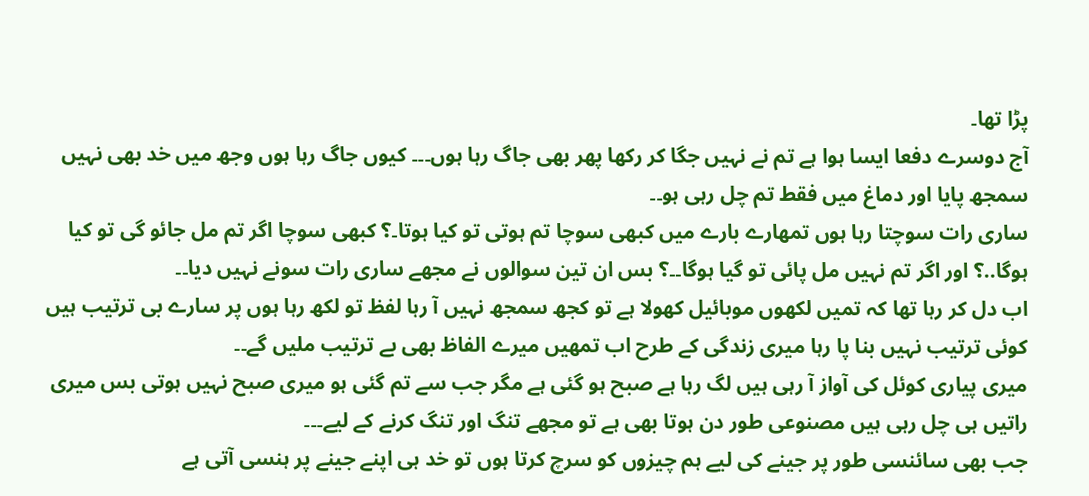پڑا تھا۔
آج دوسرے دفعا ایسا ہوا ہے تم نے نہیں جگا کر رکھا پھر بھی جاگ رہا ہوں۔۔۔ کیوں جاگ رہا ہوں وجھ میں خد بھی نہیں سمجھ پایا اور دماغ میں فقط تم چل رہی ہو۔۔
ساری رات سوچتا رہا ہوں تمھارے بارے میں کبھی سوچا تم ہوتی تو کیا ہوتا۔؟ کبھی سوچا اگر تم مل جائو گی تو کیا ہوگا..؟ اور اگر تم نہیں مل پائی تو گیا ہوگا۔۔؟ بس ان تین سوالوں نے مجھے ساری رات سونے نہیں دیا۔۔
اب دل کر رہا تھا کہ تمیں لکھوں موبائیل کھولا ہے تو کجھ سمجھ نہیں آ رہا لفظ تو لکھ رہا ہوں پر سارے بی ترتیب ہیں کوئی ترتیب نہیں بنا پا رہا میری زندگی کے طرح اب تمھیں میرے الفاظ بھی بے ترتیب ملیں گے۔۔
میری پیاری کوئل کی آواز آ رہی ہیں لگ رہا ہے صبح ہو گئی ہے مگر جب سے تم گئی ہو میری صبح نہیں ہوتی بس میری راتیں ہی چل رہی ہیں مصنوعی طور دن ہوتا بھی ہے تو مجھے تنگ اور تنگ کرنے کے لیے۔۔۔
جب بھی سائنسی طور پر جینے کی لیے ہم چیزوں کو سرچ کرتا ہوں تو خد ہی اپنے جینے پر ہنسی آتی ہے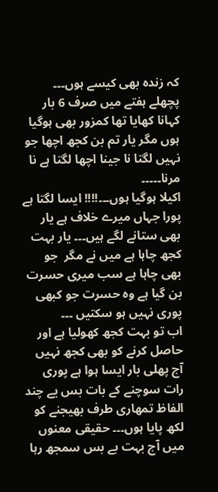کہ زندہ بھی کیسے ہوں۔۔۔
پچھلے ہفتے میں صرف 6 بار کہانا کھایا تھا کمزور بھی ہوگیا ہوں مگر یار تم بن کجھ اچھا جو نہیں لگتا نا جینا اچھا لگتا ہے نا مرنا۔۔۔۔۔
اکیلا ہوگیا ہوں۔۔۔!!!! ایسا لگتا ہے پورا جہاں میرے خلاف ہے یار بھی ستانے لگے ہیں۔۔۔ یار بہت کجھ چاہا ہے میں نے مگر  جو بھی چاہا ہے سب میری حسرت بن گیا ہے وہ حسرت جو کبھی پوری نہیں ہو سکتیں ۔۔۔
اب تو بہت کجھ کھولیا ہے اور حاصل کرنے کو بھی کجھ نہیں آج پھلی بار ایسا ہوا ہے پوری رات سوچنے کے بات بس یے چند الفاظ تمھاری طرف بھیجنے کو لکھ پایا ہوں۔۔۔ حقیقی معنوں میں آج بہت بے بس سمجھ رہا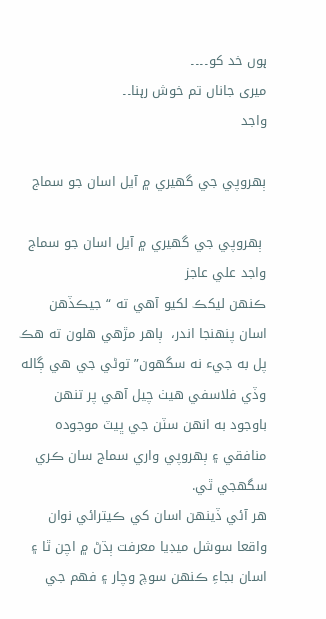ہوں خد کو۔۔۔۔
میری جاناں تم خوش رہنا۔۔
واجد

ٻهروپي جي گهيري ۾ آيل اسان جو سماج

 ٻهروپي جي گهيري ۾ آيل اسان جو سماج
واجد علي عاجز
ڪنهن ليکڪ لکيو آهي ته “ جيڪڏهن اسان پنهنجا اندر،  ٻاهر مڙهي هلون ته هڪ پل به جيء نه سگهون” توڻي جي هي ڳاله وڏي فلاسفي هيٺ چيل آهي پر تنهن باوجود به انهن سٽن جي ڀيٽ موجوده منافقي ۽ ٻهروپي واري سماج سان ڪري سگهجي ٿي.
هر آئي ڏينهن اسان کي ڪيترائي نوان واقعا سوشل ميڊيا معرفت ٻڌڻ ۾ اچن ٿا ۽ اسان بجاءِ ڪنهن سوچ وچار ۽ فهم جي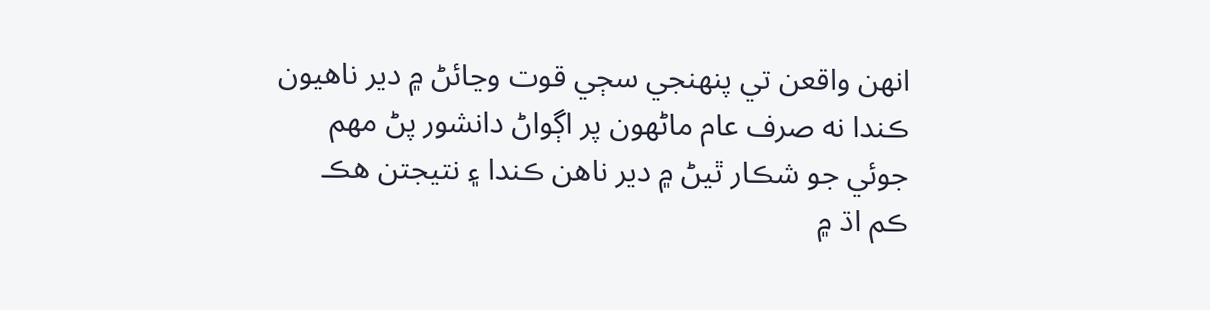انهن واقعن تي پنهنجي سڄي قوت وڃائڻ ۾ دير ناهيون ڪندا نه صرف عام ماڻهون پر اڳواڻ دانشور پڻ مهم جوئي جو شڪار ٿيڻ ۾ دير ناهن ڪندا ۽ نتيجتن هڪ ڪم اڌ ۾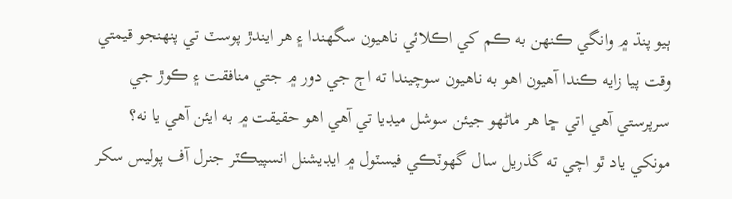ٻيو پنڌ ۾ وانگي ڪنهن به ڪم کي اڪلائي ناهيون سگهندا ۽ هر ايندڙ پوسٽ تي پنهنجو قيمتي وقت پيا زايه ڪندا آهيون اهو به ناهيون سوچيندا ته اڄ جي دور ۾ جتي منافقت ۽ ڪوڙ جي سرپرستي آهي اتي ڇا هر ماڻهو جيئن سوشل ميڊيا تي آهي اهو حقيقت ۾ به ايئن آهي يا نه؟
مونکي ياد ٿو اچي ته گذريل سال گهوٽڪي فيسٽول ۾ ايڊيشنل انسپيڪٽر جنرل آف پوليس سکر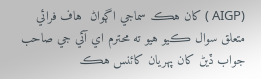(AIGP ) کان هڪ سماجي اڳواڻ  هاف فرائي متعلق سوال ڪيو هيو ته محترم اي آئي جي صاحب جواب ڏيڻ کان پهريان کائنس هڪ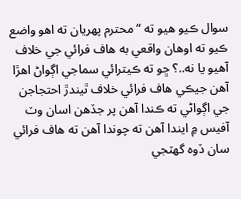سوال ڪيو هيو ته “محترم پهريان ته اهو واضع ڪيو ته اوهان واقعي به هاف فرائي جي خلاف آهيو يا نه..؟ ڇو ته ڪيترائي سماجي اڳواڻ اهڙا آهن جيڪي هاف فرائي خلاف ٿيندڙ احتجاجن جي اڳواڻي ته ڪندا آهن پر جڏهن اسان وٽ آفيس ۾ ايندا آهن ته چوندا آهن ته هاف فرائي سان ڏوه گهٽجي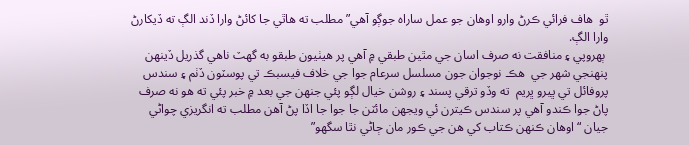ٿو  هاف فرائي ڪرڻ وارو اوهان جو عمل ساراه جوڳو آهي”مطلب ته هاٿي جا کائڻ وارا ڏند الڳ ته ڏيکارڻ وارا الڳ.
 ٻهروپي ۽ منافقت نه صرف اسان جي مٿين طبقي ۾ آهي پر هيٺيون طبقو به گهٽ ناهي گذريل ڏينهن پنهنجي شهر جي  هڪ نوجوان جون مسلسل سرعام جوا جي خلاف فيسبڪ تي پوسٽون ڏٺم ۽ سندس پروفائل تي ڀيرو ڀريم  ته وڏو ترقي پسند ۽ روشن خيال لڳو پئي جنهن جي بعد ۾ خبر پئي ته هو نه صرف پاڻ جوا ڪندو آهي پر سندس ڪيترن ئي ويجهن مائٽن جا جوا جا اڏا پڻ آهن مطلب ته انگريزي چواڻي جيان “ اوهان ڪنهن ڪتاب کي هن جي ڪور مان ڄاڻي نٿا سگهو”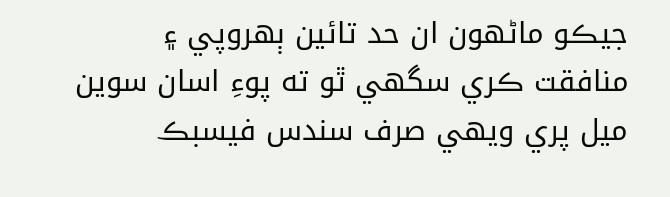جيڪو ماڻهون ان حد تائين ٻهروپي ۽ منافقت ڪري سگهي ٿو ته پوءِ اسان سوين ميل پري ويهي صرف سندس فيسبڪ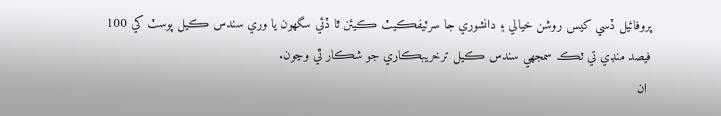پروفائيل ڏسي کيس روشن خيالي ۽ دانشوري جا سرٽيفڪيٽ ڪيئن ٿا ڏئي سگهون يا وري سندس ڪيل پوسٽ کي 100 فيصد منڊي تي ٽڪ سمجهي سندس ڪيل ترخريبڪاري جو شڪار ٿي وڃون.
 ان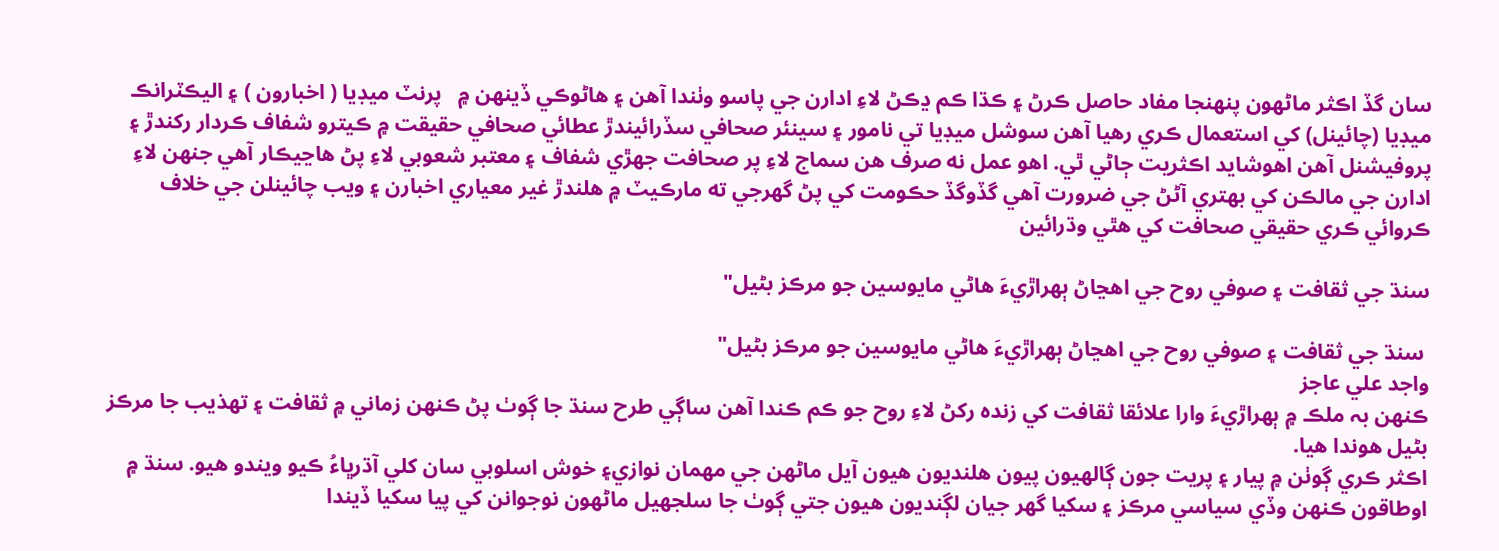سان گڏ اڪثر ماڻهون پنهنجا مفاد حاصل ڪرڻ ۽ ڪڌا ڪم ڍڪڻ لاءِ ادارن جي پاسو وٺندا آهن ۽ هاڻوڪي ڏينهن ۾   پرنٽ ميڊيا ( اخبارون ) ۽ اليڪٽرانڪ ميڊيا (چائينل) کي استعمال ڪري رهيا آهن سوشل ميڊيا تي نامور ۽ سينئر صحافي سڏرائيندڙ عطائي صحافي حقيقت ۾ ڪيترو شفاف ڪردار رکندڙ ۽ پروفيشنل آهن اهوشايد اڪثريت ڄاڻي ٿي. اهو عمل نه صرف هن سماج لاءِ پر صحافت جهڙي شفاف ۽ معتبر شعوبي لاءِ پڻ هاڃيڪار آهي جنهن لاءِ ادارن جي مالڪن کي بهتري آڻڻ جي ضرورت آهي گڏوگڏ حڪومت کي پڻ گهرجي ته مارڪيٽ ۾ هلندڙ غير معياري اخبارن ۽ ويب چائينلن جي خلاف ڪروائي ڪري حقيقي صحافت کي هٿي وڌرائين

سنڌ جي ثقافت ۽ صوفي روح جي اھڃاڻ ٻھراڙيءَ ھاڻي مايوسين جو مرڪز بڻيل"

 سنڌ جي ثقافت ۽ صوفي روح جي اھڃاڻ ٻھراڙيءَ ھاڻي مايوسين جو مرڪز بڻيل"
واجد علي عاجز
ڪنھن بہ ملڪ ۾ ٻھراڙيءَ وارا علائقا ثقافت کي زنده رکڻ لاءِ روح جو ڪم ڪندا آھن ساڳي طرح سنڌ جا ڳوٺ پڻ ڪنھن زماني ۾ ثقافت ۽ تھذيب جا مرڪز بڻيل ھوندا ھيا.
اڪثر ڪري ڳوٺن ۾ پيار ۽ پريت جون ڳالھيون پيون هلنديون ھيون آيل ماڻھن جي مھمان نوازي۽ خوش اسلوبي سان کلي آڌرڀاءُ ڪيو ويندو ھيو. سنڌ ۾ اوطاقون ڪنھن وڏي سياسي مرڪز ۽ سکيا گھر جيان لڳنديون ھيون جتي ڳوٺ جا سلجھيل ماڻھون نوجوانن کي پيا سکيا ڏيندا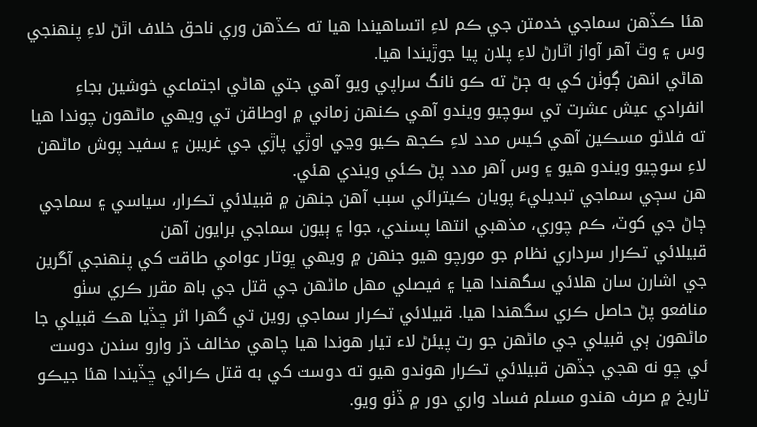ھئا ڪڏھن سماجي خدمتن جي ڪم لاءِ اتساهيندا ھيا ته ڪڏھن وري ناحق خلاف اٿڻ لاءِ پنھنجي وس ۽ وٿ آھر آواز اٿارڻ لاءِ پلان پيا جوڙيندا ھيا.
ھاڻي انھن ڳوٺن کي به ڄڻ ته ڪو نانگ سراپي ويو آھي جتي ھاڻي اجتماعي خوشين بجاءِ انفرادي عيش عشرت تي سوچيو ويندو آھي ڪنھن زماني ۾ اوطاقن تي ويھي ماڻھون چوندا ھيا ته فلاڻو مسڪين آھي کيس مدد لاءِ ڪجھ ڪيو وڃي اوڙي پاڙي جي غريبن ۽ سفيد پوش ماڻھن لاءِ سوچيو ويندو ھيو ۽ وس آهر مدد پڻ ڪئي ويندي ھئي.
ھن سڄي سماجي تبديليءَ پويان ڪيترائي سبب آهن جنھن ۾ قبيلائي تڪرار، سياسي ۽ سماجي ڄاڻ جي کوٽ، ڪم چوري، مذھبي انتھا پسندي، جوا ۽ ٻيون سماجي برايون آھن
قبيلائي تڪرار سرداري نظام جو مورچو ھيو جنھن ۾ ويھي ڀوتار عوامي طاقت کي پنھنجي آڱرين جي اشارن سان ھلائي سگھندا ھيا ۽ فيصلي مھل ماڻھن جي قتل جي باھ مقرر ڪري سٺو منافعو پڻ حاصل ڪري سگھندا ھيا. قبيلائي تڪرار سماجي روين تي گھرا اثر ڇڏيا ھڪ قبيلي جا ماڻھون ٻي قبيلي جي ماڻھن جو رت پيئڻ لاء تيار ھوندا ھيا چاھي مخالف ڌر وارو سندن دوست ئي ڇو نه ھجي جڏھن قبيلائي تڪرار ھوندو ھيو ته دوست کي به قتل ڪرائي ڇڏيندا ھئا جيڪو تاريخ ۾ صرف ھندو مسلم فساد واري دور ۾ ڏٺو ويو.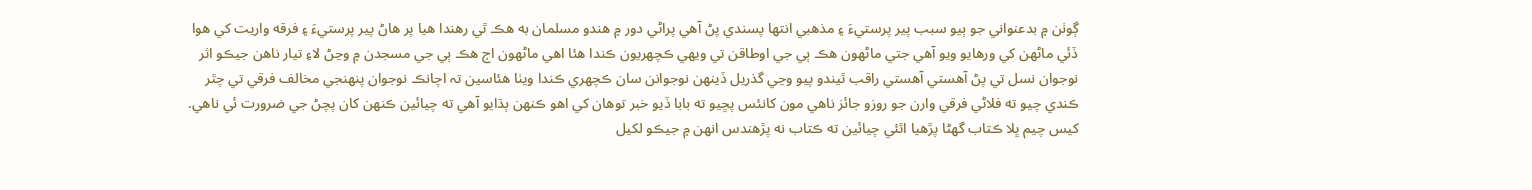ڳوٺن ۾ بدعنواني جو ٻيو سبب پير پرستيءَ ۽ مذھبي انتھا پسندي پڻ آھي پراڻي دور ۾ ھندو مسلمان به ھڪ ٿي رھندا ھيا پر ھاڻ پير پرستيءَ ۽ فرقه واريت کي ھوا ڏئي ماڻھن کي ورھايو ويو آھي جتي ماڻھون ھڪ ٻي جي اوطاقن تي ويھي ڪچهريون ڪندا ھئا اھي ماڻھون اڄ ھڪ ٻي جي مسجدن ۾ وڃڻ لاءِ تيار ناھن جيڪو اثر نوجوان نسل تي پڻ آھستي آھستي راقب ٿيندو پيو وڃي گذريل ڏينھن نوجوانن سان ڪچھري ڪندا ويٺا ھئاسين تہ اچانڪ نوجوان پنھنجي مخالف فرقي تي چٿر ڪندي چيو ته فلاڻي فرقي وارن جو روزو جائز ناھي مون کانئس پڇيو ته بابا ڏيو خبر توھان کي اھو ڪنھن ٻڌايو آھي ته چيائين ڪنھن کان پچڻ جي ضرورت ئي ناھي. کيس چيم ڀلا ڪتاب گھڻا پڙھيا اٿئي چيائين ته ڪتاب نه پڙھندس انھن ۾ جيڪو لکيل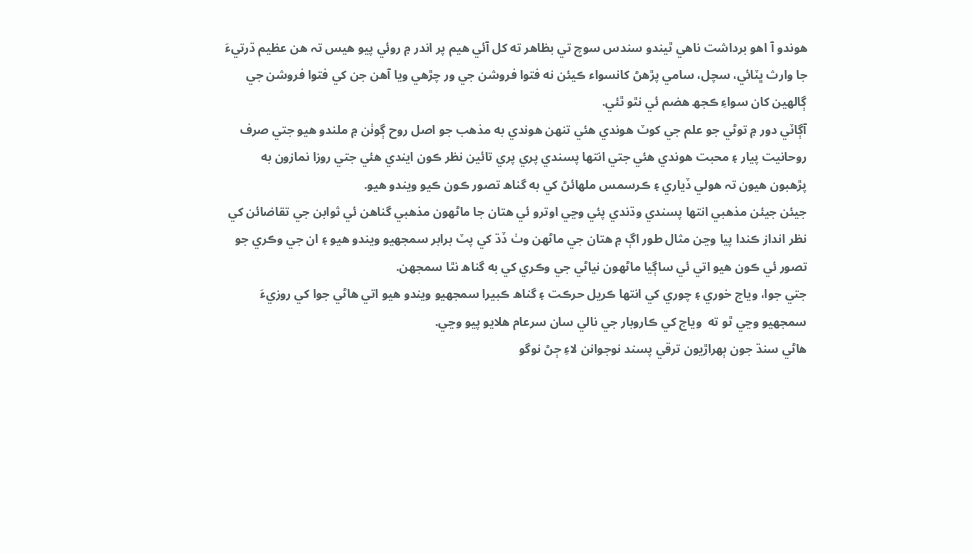ھوندو آ اھو برداشت ناھي ٿيندو سندس سوچ تي بظاھر ته کل آئي ھيم پر اندر ۾ روئي پيو ھيس تہ ھن عظيم ڌرتيءَ جا وارث ڀٽائي، سچل، سامي پڙھڻ کانسواء ڪيئن نه فتوا فروشن جي ور چڙھي ويا آھن جن کي فتوا فروشن جي ڳالھين کان سواءِ ڪجھ ھضم ئي نٿو ٿئي.
آڳاٽي دور ۾ توڻي جو علم جي کوٽ ھوندي ھئي تنھن ھوندي به مذھب جو اصل روح ڳوٺن ۾ ملندو ھيو جتي صرف روحانيت پيار ۽ محبت ھوندي ھئي جتي انتھا پسندي پري پري تائين نظر ڪون ايندي ھئي جتي روزا نمازون به پڙھبون ھيون تہ ھولي ڏياري ۽ ڪرسمس ملھائڻ کي به گناھ تصور ڪون ڪيو ويندو ھيو.
جيئن جيئن مذھبي انتھا پسندي وڌندي پئي وڃي اوترو ئي ھتان جا ماڻھون مذھبي گناھن ئي ثوابن جي تقاضائن کي نظر انداز ڪندا پيا وڃن مثال طور اڳ ۾ ھتان جي ماڻھن وٺ ڏڌ کي پٽ برابر سمجھيو ويندو ھيو ۽ ان جي وڪري جو تصور ئي ڪون ھيو اتي ئي ساڳيا ماڻھون نياڻي جي وڪري کي به گناھ نٿا سمجھن.
جتي جوا، وياج خوري ۽ چوري کي انتھا ڪريل حرڪت ۽ گناھ ڪبيرا سمجھيو ويندو ھيو اتي ھاڻي جوا کي روزيءَ سمجھيو وڃي ٿو ته  وياج کي ڪاروبار جي نالي سان سرعام ھلايو پيو وڃي.
ھاڻي سنڌ جون ٻهراڙيون ترقي پسند نوجوانن لاءِ ڄڻ نوگو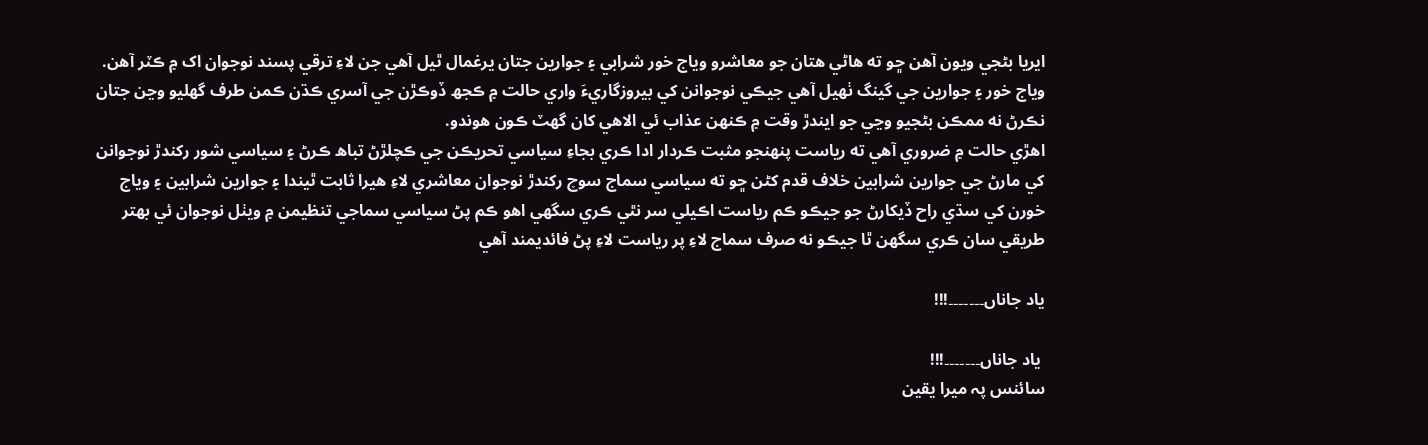ايريا بڻجي ويون آھن ڇو ته ھاڻي ھتان جو معاشرو وياج خور شرابي ۽ جوارين جتان يرغمال ٿيل آھي جن لاءِ ترقي پسند نوجوان اک ۾ ڪٽر آھن.
وياج خور ۽ جوارين جي گينگ ٺھيل آھي جيڪي نوجوانن کي بيروزگاريءَ واري حالت ۾ ڪجھ ڏوڪڙن جي آسري ڪڌن ڪمن طرف گھليو وڃن جتان نڪرڻ نه ممڪن بڻجيو وڃي جو ايندڙ وقت ۾ ڪنھن عذاب ئي الاھي کان گھٽ ڪون ھوندو.
اھڙي حالت ۾ ضروري آهي ته رياست پنھنجو مثبت ڪردار ادا ڪري بجاءِ سياسي تحريڪن جي ڪچلڙڻ تباھ ڪرڻ ۽ سياسي شور رکندڙ نوجوانن کي مارڻ جي جوارين شرابين خلاف قدم کڻن ڇو ته سياسي سماج سوچ رکندڙ نوجوان معاشري لاءِ ھيرا ثابت ٿيندا ۽ جوارين شرابين ۽ وياج خورن کي سڌي راح ڏيکارڻ جو جيڪو ڪم رياست اڪيلي سر نٿي ڪري سگھي اھو ڪم پڻ سياسي سماجي تنظيمن ۾ ويٺل نوجوان ئي بھتر طريقي سان ڪري سگھن ٿا جيڪو نه صرف سماج لاءِ پر رياست لاءِ پڻ فائديمند آھي

یاد جاناں۔۔۔۔۔۔۔!!!

 یاد جاناں۔۔۔۔۔۔۔!!!
سائنس پہ میرا یقین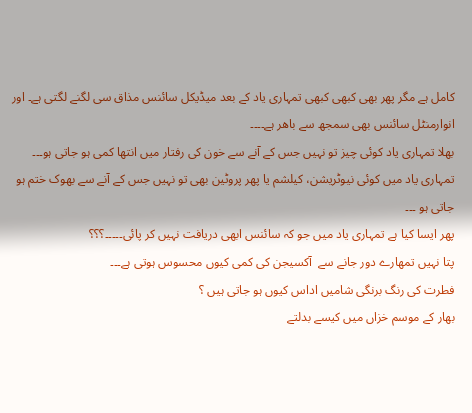کامل ہے مگر پھر بھی کبھی کبھی تمہاری یاد کے بعد میڈیکل سائنس مذاق سی لگنے لگتی ہے۔ اور انوارمنٹل سائنس بھی سمجھ سے باھر ہے۔۔۔۔
بھلا تمہاری یاد کوئی چیز تو نہیں جس کے آنے سے خون کی رفتار میں انتھا کمی ہو جاتی ہو۔۔۔
تمہاری یاد میں کوئی نیوٹریشن، کیلشم یا پھر پروٹین بھی تو نہیں جس کے آنے سے بھوک ختم ہو جاتی ہو ۔۔۔
پھر ایسا کیا ہے تمہاری یاد میں جو کہ سائنس ابھی دریافت نہیں کر پائی۔۔۔۔۔؟؟؟
پتا نہیں تمھارے دور جانے سے  آکسیجن کی کمی کیوں محسوس ہوتی ہے۔۔۔
فطرت کی رنگ برنگی شامیں اداس کیوں ہو جاتی ہیں ؟
بھار کے موسم خزاں میں کیسے بدلتے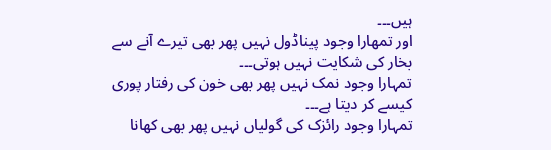ہیں۔۔۔
اور تمھارا وجود پیناڈول نہیں پھر بھی تیرے آنے سے بخار کی شکایت نہیں ہوتی۔۔۔
تمہارا وجود نمک نہیں پھر بھی خون کی رفتار پوری کیسے کر دیتا ہے۔۔۔
تمہارا وجود رائزک کی گولیاں نہیں پھر بھی کھانا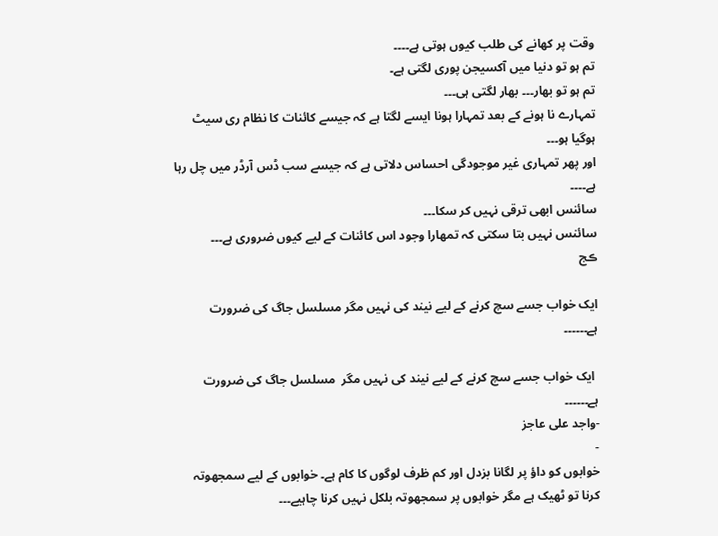وقت پر کھانے کی طلب کیوں ہوتی ہے۔۔۔۔
تم ہو تو دنیا میں آکسیجن پوری لگتی ہے۔
تم ہو تو بھار۔۔۔ بھار لگتی ہی۔۔۔
تمہارے نا ہونے کے بعد تمہارا ہونا ایسے لگتا ہے کہ جیسے کائنات کا نظام ری سیٹ ہوگیا ہو۔۔۔
اور پھر تمہاری غیر موجودگی احساس دلاتی ہے کہ جیسے سب ڈس آرڈر میں چل رہا ہے۔۔۔۔
سائنس ابھی ترقی نہیں کر سکا۔۔۔
سائنس نہیں بتا سکتی کہ تمھارا وجود اس کائنات کے لیے کیوں ضروری ہے۔۔۔
ڪج

ایک خواب جسے سچ کرنے کے لیے نیند کی نہیں مگر مسلسل جاگ کی ضرورت ہے۔۔۔۔۔۔

 ایک خواب جسے سچ کرنے کے لیے نیند کی نہیں مگر  مسلسل جاگ کی ضرورت ہے۔۔۔۔۔۔
-واجد علی عاجز
-
خوابوں کو داؤ پر لگانا بزدل اور کم ظرف لوگوں کا کام ہے۔ خوابوں کے لیے سمجھوتہ کرنا تو ٹھیک ہے مگر خوابوں پر سمجھوتہ بلکل نہیں کرنا چاہیے۔۔۔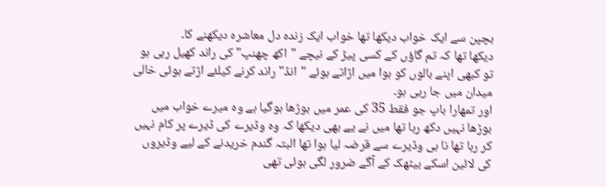بچپن سے ایک خواب دیکھا تھا خواب ایک زندہ دل معاشرہ دیکھنے کا۔
دیکھا تھا کہ تم گاؤں کے کسی پیڑ کے نیچے "اکھ چھنپ" کی راند کھیل رہی ہو تو کبھی اپنے بالوں کو ہوا میں اڑاتے ہوئے "انڈ" راند کرنے کیلئے اڑتے ہوئی خالی میدان میں جا رہی ہو۔
اور تمھارا باپ جو فقط 35 کی عمر میں بوڑھا ہوگیا ہے وہ میرے خواب میں بوڑھا نہیں دکھ رہا تھا میں نے یے بھی دیکھا کہ وہ وڈیرے کی ڈیرے پر کام نہیں کر رہا تھا نا ہی وڈیرے سے قرضہ لیا ہوا تھا البتہ گندم خریدنے کے لیے وڈیروں کی لائین اسکے بیٹھک کے آگے ضرور لگی ہوئی تھی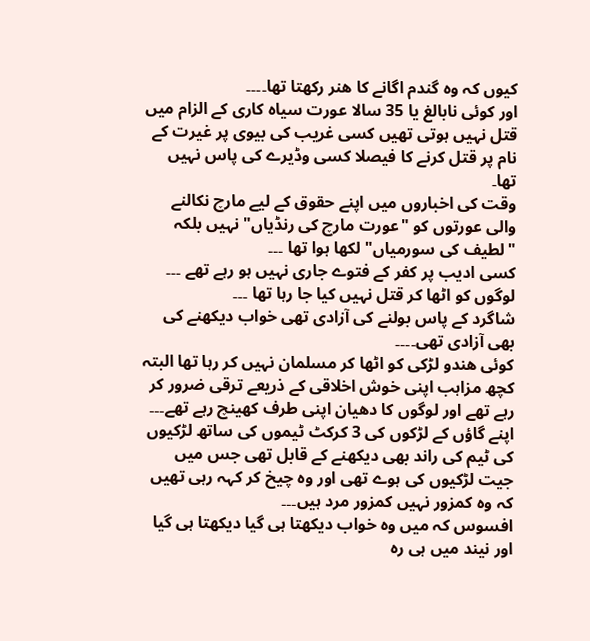کیوں کہ وہ گندم اگانے کا ھنر رکھتا تھا۔۔۔۔
اور کوئی نابالغ یا 35 سالا عورت سیاہ کاری کے الزام میں قتل نہیں ہوتی تھیں کسی غریب کی بیوی پر غیرت کے نام پر قتل کرنے کا فیصلا کسی وڈیرے کی پاس نہیں تھا۔
وقت کی اخباروں میں اپنے حقوق کے لیے مارچ نکالنے والی عورتوں کو "عورت مارچ کی رنڈیاں" نہیں بلکہ "لطیف کی سورمیاں" لکھا ہوا تھا ۔۔۔
کسی ادیب پر کفر کے فتوے جاری نہیں ہو رہے تھے ۔۔۔
لوگوں کو اٹھا کر قتل نہیں کیا جا رہا تھا ۔۔۔
شاگرد کے پاس بولنے کی آزادی تھی خواب دیکھنے کی بھی آزادی تھی۔۔۔۔
کوئی ھندو لڑکی کو اٹھا کر مسلمان نہیں کر رہا تھا البتہ کچھ مزاہب اپنی خوش اخلاقی کے ذریعے ترقی ضرور کر رہے تھے اور لوگوں کا دھیان اپنی طرف کھینچ رہے تھے۔۔۔
اپنے گاؤں کے لڑکوں کی 3 کرکٹ ٹیموں کی ساتھ لڑکیوں کی ٹیم کی راند بھی دیکھنے کے قابل تھی جس میں جیت لڑکیوں کی ہوے تھی اور وہ چیخ کر کہہ رہی تھیں کہ وہ کمزور نہیں کمزور مرد ہیں۔۔۔
افسوس کہ میں وہ خواب دیکھتا ہی گیا دیکھتا ہی گیا اور نیند میں ہی رہ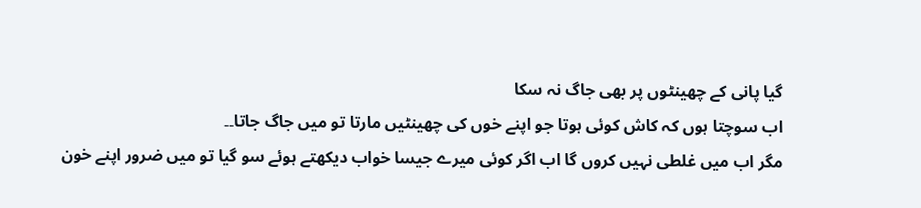گیا پانی کے چھینٹوں پر بھی جاگ نہ سکا
اب سوچتا ہوں کہ کاش کوئی ہوتا جو اپنے خوں کی چھینٹیں مارتا تو میں جاگ جاتا۔۔
مگر اب میں غلطی نہیں کروں گا اب اگر کوئی میرے جیسا خواب دیکھتے ہوئے سو گیا تو میں ضرور اپنے خون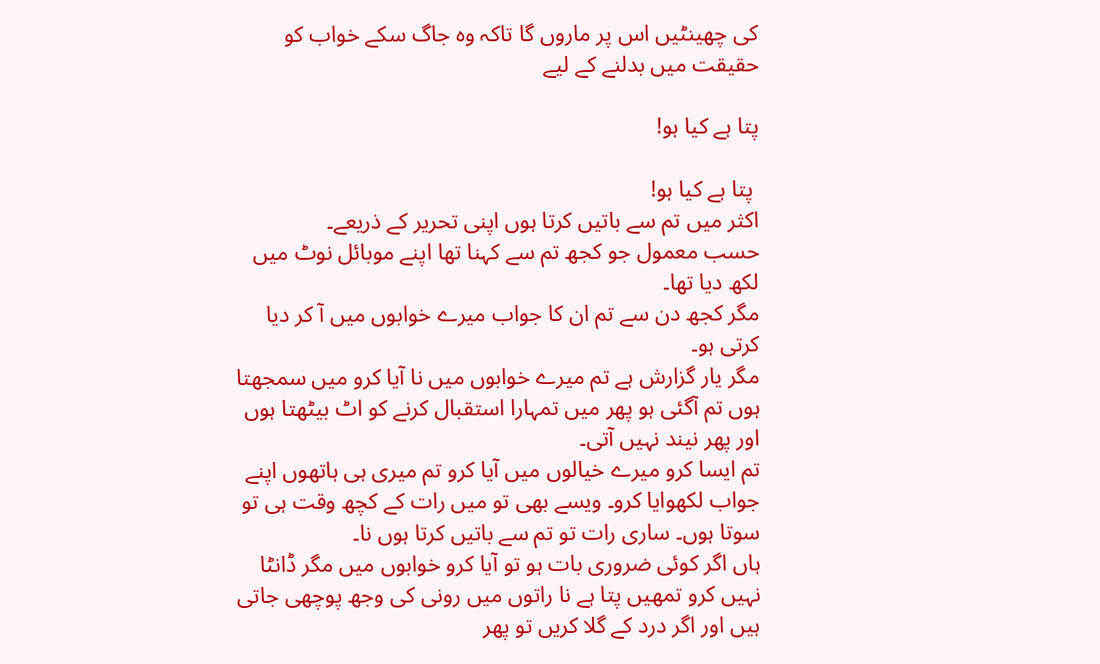کی چھینٹیں اس پر ماروں گا تاکہ وہ جاگ سکے خواب کو حقیقت میں بدلنے کے لیے

پتا ہے کیا ہو!

 پتا ہے کیا ہو!
اکثر میں تم سے باتیں کرتا ہوں اپنی تحریر کے ذریعے۔
حسب معمول جو کجھ تم سے کہنا تھا اپنے موبائل نوٹ میں لکھ دیا تھا۔
مگر کجھ دن سے تم ان کا جواب میرے خوابوں میں آ کر دیا کرتی ہو۔
مگر یار گزارش ہے تم میرے خوابوں میں نا آیا کرو میں سمجھتا ہوں تم آگئی ہو پھر میں تمہارا استقبال کرنے کو اٹ بیٹھتا ہوں اور پھر نیند نہیں آتی۔
تم ایسا کرو میرے خیالوں میں آیا کرو تم میری ہی ہاتھوں اپنے جواب لکھوایا کرو۔ ویسے بھی تو میں رات کے کچھ وقت ہی تو سوتا ہوں۔ ساری رات تو تم سے باتیں کرتا ہوں نا۔
ہاں اگر کوئی ضروری بات ہو تو آیا کرو خوابوں میں مگر ڈانٹا نہیں کرو تمھیں پتا ہے نا راتوں میں رونی کی وجھ پوچھی جاتی ہیں اور اگر درد کے گلا کریں تو پھر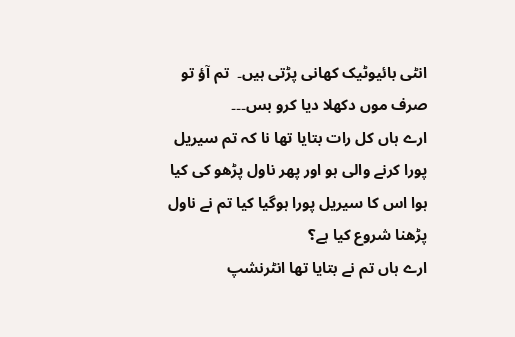انٹی بائیوٹیک کھانی پڑتی ہیں۔  تم آؤ تو صرف موں دکھلا دیا کرو بس۔۔۔
ارے ہاں کل رات بتایا تھا نا کہ تم سیریل پورا کرنے والی ہو اور پھر ناول پڑھو کی کیا ہوا اس کا سیریل پورا ہوگیا کیا تم نے ناول پڑھنا شروع کیا ہے؟
ارے ہاں تم نے بتایا تھا انٹرنشپ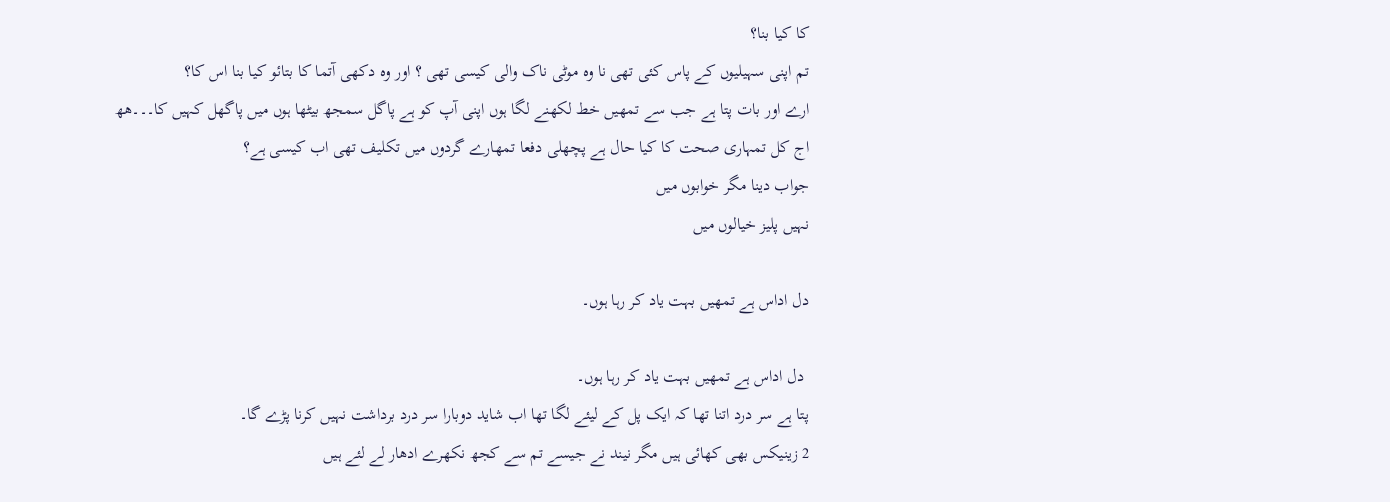کا کیا بنا؟
تم اپنی سہیلیوں کے پاس کئی تھی نا وہ موٹی ناک والی کیسی تھی ؟ اور وہ دکھی آتما کا بتائو کیا بنا اس کا؟
ارے اور بات پتا ہے جب سے تمھیں خط لکھنے لگا ہوں اپنی آپ کو ہے پاگل سمجھ بیٹھا ہوں میں پاگھل کہیں کا۔۔۔ھھ
اج کل تمہاری صحت کا کیا حال ہے پچھلی دفعا تمھارے گردوں میں تکلیف تھی اب کیسی ہے؟
جواب دینا مگر خوابوں میں
نہیں پلیز خیالوں میں

دل اداس ہے تمھیں بہت یاد کر رہا ہوں۔

 دل اداس ہے تمھیں بہت یاد کر رہا ہوں۔
پتا ہے سر درد اتنا تھا کہ ایک پل کے لیئے لگا تھا اب شاید دوبارا سر درد برداشت نہیں کرنا پڑے گا۔
2 زینیکس بھی کھائی ہیں مگر نیند نے جیسے تم سے کجھ نکھرے ادھار لے لئے ہیں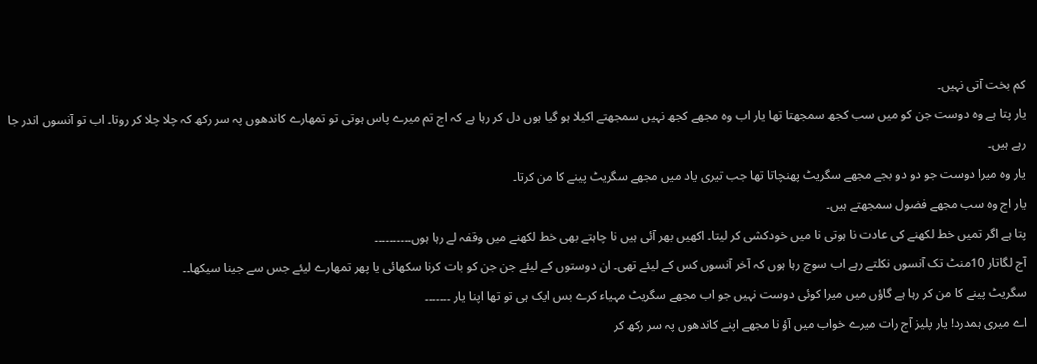کم بخت آتی نہیں۔
یار پتا ہے وہ دوست جن کو میں سب کجھ سمجھتا تھا یار اب وہ مجھے کجھ نہیں سمجھتے اکیلا ہو گیا ہوں دل کر رہا ہے کہ اج تم میرے پاس ہوتی تو تمھارے کاندھوں پہ سر رکھ کہ چلا چلا کر روتا۔ اب تو آنسوں اندر جا رہے ہیں۔
یار وہ میرا دوست جو دو دو بجے مجھے سگریٹ پھنچاتا تھا جب تیری یاد میں مجھے سگریٹ پینے کا من کرتا۔
یار اج وہ سب مجھے فضول سمجھتے ہیں۔
پتا ہے اگر تمیں خط لکھنے کی عادت نا ہوتی نا میں خودکشی کر لیتا۔ اکھیں بھر آئی ہیں نا چاہتے بھی خط لکھنے میں وقفہ لے رہا ہوں۔۔۔۔۔۔۔۔۔۔
آج لگاتار 10منٹ تک آنسوں نکلتے رہے اب سوچ رہا ہوں کہ آخر آنسوں کس کے لیئے تھی۔ ان دوستوں کے لیئے جن جن کو بات کرنا سکھائی یا پھر تمھارے لیئے جس سے جینا سیکھا۔۔
سگریٹ پینے کا من کر رہا ہے گاؤں میں میرا کوئی دوست نہیں جو اب مجھے سگریٹ مہیاء کرے بس ایک ہی تو تھا اپنا یار ۔۔۔۔۔۔۔
اے میری ہمدرد! یار پلیز آج رات میرے خواب میں آؤ نا مجھے اپنے کاندھوں پہ سر رکھ کر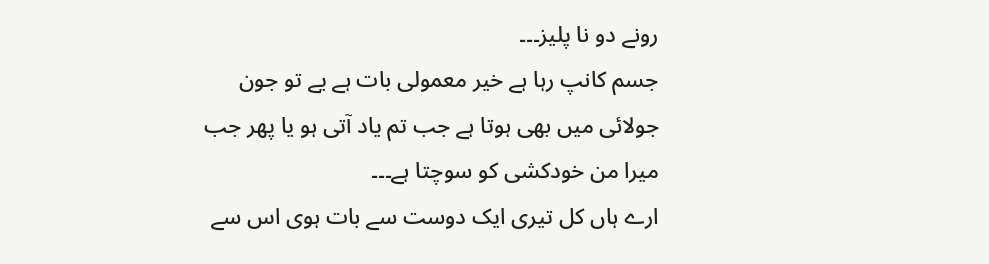رونے دو نا پلیز۔۔۔
جسم کانپ رہا ہے خیر معمولی بات ہے یے تو جون جولائی میں بھی ہوتا ہے جب تم یاد آتی ہو یا پھر جب میرا من خودکشی کو سوچتا ہے۔۔۔
ارے ہاں کل تیری ایک دوست سے بات ہوی اس سے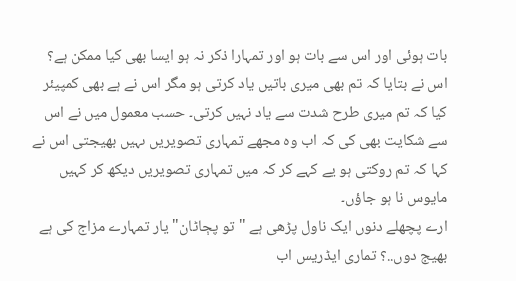بات ہوئی اور اس سے بات ہو اور تمہارا ذکر نہ ہو ایسا بھی کیا ممکن ہے؟
اس نے بتایا کہ تم بھی میری باتیں یاد کرتی ہو مگر اس نے ہے بھی کمپیئر کیا کہ تم میری طرح شدت سے یاد نہیں کرتی۔ حسب معمول میں نے اس سے شکایت بھی کی کہ اب وہ مجھے تمہاری تصویریں ںہیں بھیجتی اس نے کہا کہ تم روکتی ہو یے کہے کر کہ میں تمہاری تصویریں دیکھ کر کہیں مایوس نا ہو جاؤں۔
ارے پچھلے دنوں ایک ناول پڑھی ہے "تو پڄاڻان" یار تمہارے مزاج کی ہے بھیج دوں..؟ تماری ایڈریس اب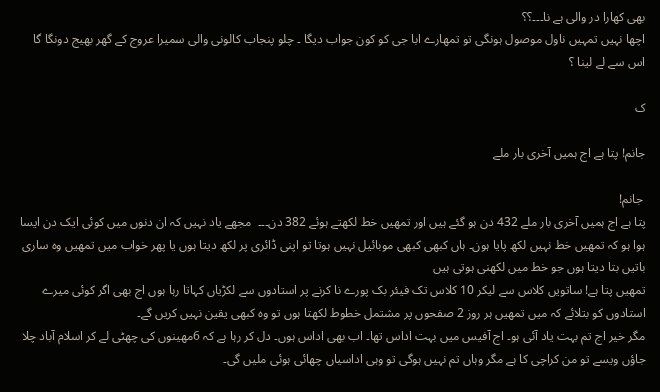بھی کھارا در والی ہے نا۔۔۔؟؟
اچھا نہیں تمہیں ناول موصول ہونگی تو تمھارے ابا جی کو کون جواب دیگا ۔ چلو پنجاب کالونی والی سمیرا عروج کے گھر بھیج دونگا گا اس سے لے لینا ؟

ک

جانم! پتا ہے اج ہمیں آخری بار ملے

 جانم!
پتا ہے اج ہمیں آخری بار ملے 432 دن ہو گئے ہیں اور تمھیں خط لکھتے ہوئے 382 دن۔۔۔  مجھے یاد نہیں کہ ان دنوں میں کوئی ایک دن ایسا ہوا ہو کہ تمھیں خط نہیں لکھ پایا ہون۔ ہاں کبھی کبھی موبائیل نہیں ہوتا تو اپنی ڈائری پر لکھ دیتا ہوں یا پھر خواب میں تمھیں وہ ساری باتیں بتا دیتا ہوں جو خط میں لکھنی ہوتی ہیں
تمھیں پتا ہے! ساتویں کلاس سے لیکر 10 کلاس تک فیئر بک پورے نا کرنے پر استادوں سے لکڑیاں کہاتا رہا ہوں اج بھی اگر کوئی میرے استادوں کو بتلائے کہ میں تمھیں ہر روز 2 صفحوں پر مشتمل خطوط لکھتا ہوں تو وہ کبھی یقین نہیں کریں گے۔
مگر خیر اج تم بہت یاد آئی ہو۔ اج آفیس میں بہت اداس تھا۔ اب بھی اداس ہوں۔ دل کر رہا ہے کہ 6مھینوں کی چھٹی لے کر اسلام آباد چلا جاؤں ویسے تو من کراچی کا ہے مگر وہاں تم نہیں ہوگی تو وہی اداسیاں چھائی ہوئی ملیں گی۔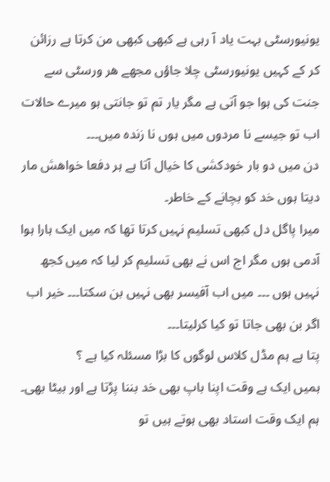یونیورسٹی بہت یاد آ رہی ہے کبھی کبھی من کرتا ہے رزائن کر کے کہیں یونیورسٹی چلا جاؤں مجھے ھر ورسٹی سے جنت کی ہوا جو آتی ہے مگر یار تم تو جانتی ہو میرے حالات اب تو جیسے نا مردوں میں ہوں نا زندہ میں۔۔۔
دن میں دو بار خودکشی کا خیال آتا ہے ہر دفعا خواھش مار دیتا ہوں خد کو بچانے کے خاطر۔
میرا پاگل دل کبھی تسلیم نہیں کرتا تھا کہ میں ایک ہارا ہوا آدمی ہوں مگر اج اس نے بھی تسلیم کر لیا کہ میں کجھ نہیں ہوں ۔۔۔ میں اب آفیسر بھی نہیں بن سکتا۔۔۔ خیر اب اگر بن بھی جاتا تو کیا کرلیتا۔۔۔
پتا ہے ہم مڈل کلاس لوگوں کا بڑا مسئلہ کیا ہے ؟
ہمیں ایک ہے وقت اپنا باپ بھی خد بننا پڑتا ہے اور بیٹا بھی۔ ہم ایک وقت استاد بھی ہوتے ہیں تو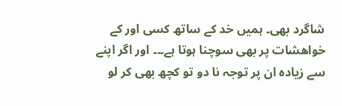شاگرد بھی۔ ہمیں خد کے ساتھ کسی اور کے خواھشات پر بھی سوچنا ہوتا ہے۔۔۔ اور اگر اپنے سے زیادہ ان پر توجہ نا دو تو کچھ بھی کر لو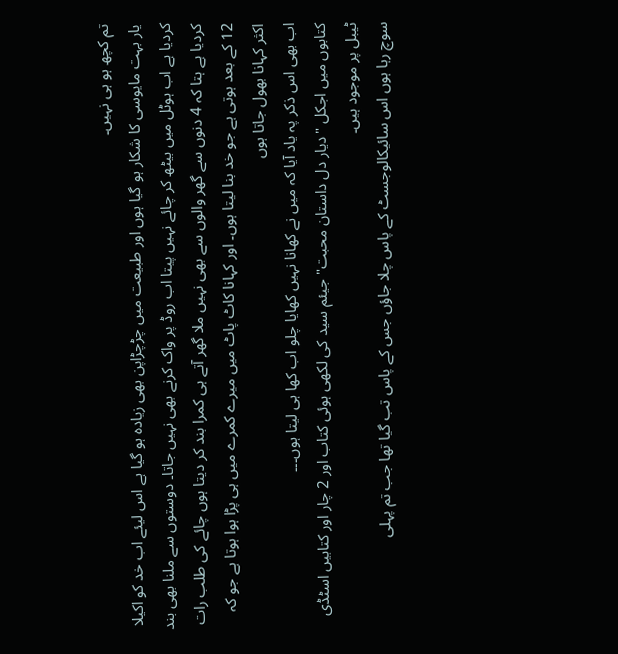تم کچھ ہو ہی نہیں۔
یار بہت مایوسی کا شکار ہو گیا ہوں اور طبیعت میں چڑچڑاپن بھی زیادہ ہو گیا ہے اس لیئے اب خد کو اکیلا کردیا ہے اب ہوٹل میں بیٹھ کر چائے نہیں پیتا اب روڈ پر واک کرنے بھی نہیں جاتا۔ دوستوں سے ملنا بھی بند کردیا ہے ہتا کہ 4 دنوں سے گھر والوں سے بھی نہیں ملا گھر آتے ہی کمرا بند کر دیتا ہوں چائے کی طلب رات 12 کے بعد ہوتی ہے جو خد بنا لیتا ہوں۔ اور کہانا کاٹ پاٹ میں میرے کمرے میں ہی پڑا ہوا ہوتا ہے جو کہ اکثر کہانا بھول جاتا ہوں
اب بھی اس ذکر پہ یاد آیا کہ میں نے کھانا نہیں کھایا چلو اب کھا ہی لیتا ہوں۔۔۔
کتابوں میں اجکل "دیار دل داستان محبت" جیئم سید کی لکھی ہوئی کتاب اور 2 چار اور کتابیں اسٹڈی ٹیبل پر موجود ہیں۔
سوچ رہا ہوں اس سائیکالوجسٹ کے پاس چلا جاؤں جس کے پاس تب گیا تھا جب تم پہلی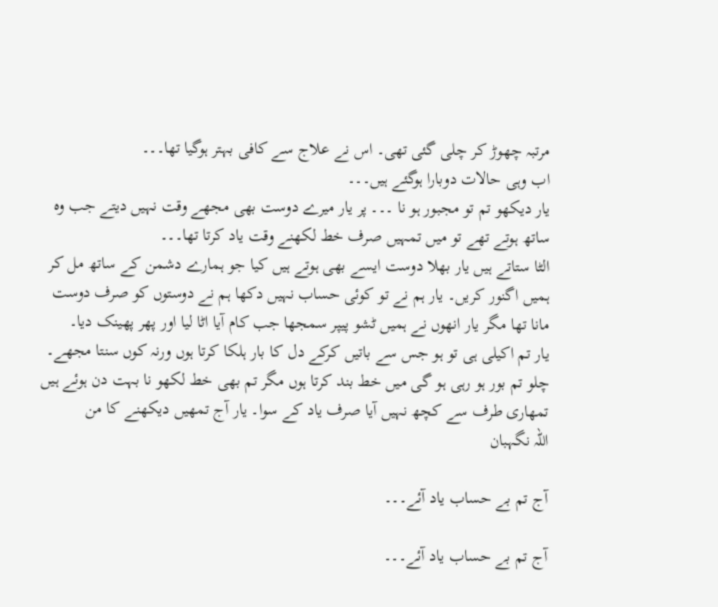مرتبہ چھوڑ کر چلی گئی تھی۔ اس نے علاج سے کافی بہتر ہوگیا تھا۔۔۔
اب وہی حالات دوبارا ہوگئے ہیں۔۔۔
یار دیکھو تم تو مجبور ہو نا ۔۔۔ پر یار میرے دوست بھی مجھے وقت نہیں دیتے جب وہ ساتھ ہوتے تھے تو میں تمہیں صرف خط لکھنے وقت یاد کرتا تھا۔۔۔
الٹا ستاتے ہیں یار بھلا دوست ایسے بھی ہوتے ہیں کیا جو ہمارے دشمن کے ساتھ مل کر ہمیں اگنور کریں۔ یار ہم نے تو کوئی حساب نہیں دکھا ہم نے دوستوں کو صرف دوست مانا تھا مگر یار انھوں نے ہمیں ٹشو پیپر سمجھا جب کام آیا اٹا لیا اور پھر پھینک دیا۔
یار تم اکیلی ہی تو ہو جس سے باتیں کرکے دل کا بار ہلکا کرتا ہوں ورنہ کوں سنتا مجھے۔
چلو تم بور ہو رہی ہو گی میں خط بند کرتا ہوں مگر تم بھی خط لکھو نا بہت دن ہوئے ہیں تمھاری طرف سے کچھ نہیں آیا صرف یاد کے سوا۔ یار آج تمھیں دیکھنے کا من
اللہ نگہبان

آج تم بے حساب یاد آئے۔۔۔

آج تم بے حساب یاد آئے۔۔۔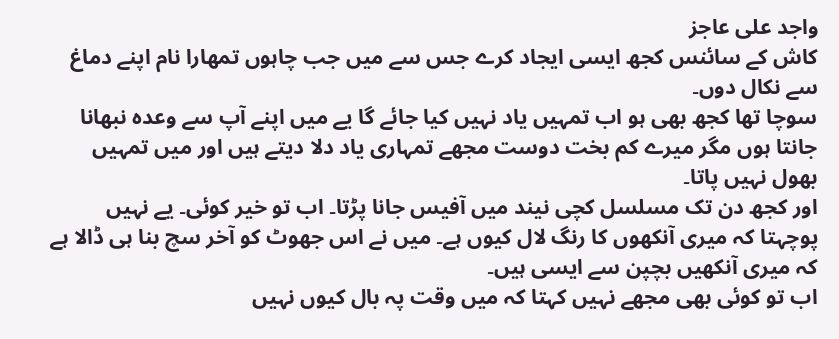واجد علی عاجز
کاش کے سائنس کجھ ایسی ایجاد کرے جس سے میں جب چاہوں تمھارا نام اپنے دماغ سے نکال دوں۔
سوچا تھا کجھ بھی ہو اب تمہیں یاد نہیں کیا جائے گا یے میں اپنے آپ سے وعدہ نبھانا جانتا ہوں مگر میرے کم بخت دوست مجھے تمہاری یاد دلا دیتے ہیں اور میں تمہیں بھول نہیں پاتا۔
اور کجھ دن تک مسلسل کچی نیند میں آفیس جانا پڑتا۔ اب تو خیر کوئی۔ یے نہیں پوچہتا کہ میری آنکھوں کا رنگ لال کیوں ہے۔ میں نے اس جھوٹ کو آخر سچ بنا ہی ڈالا ہے کہ میری آنکھیں بچپن سے ایسی ہیں۔
اب تو کوئی بھی مجھے نہیں کہتا کہ میں وقت پہ بال کیوں نہیں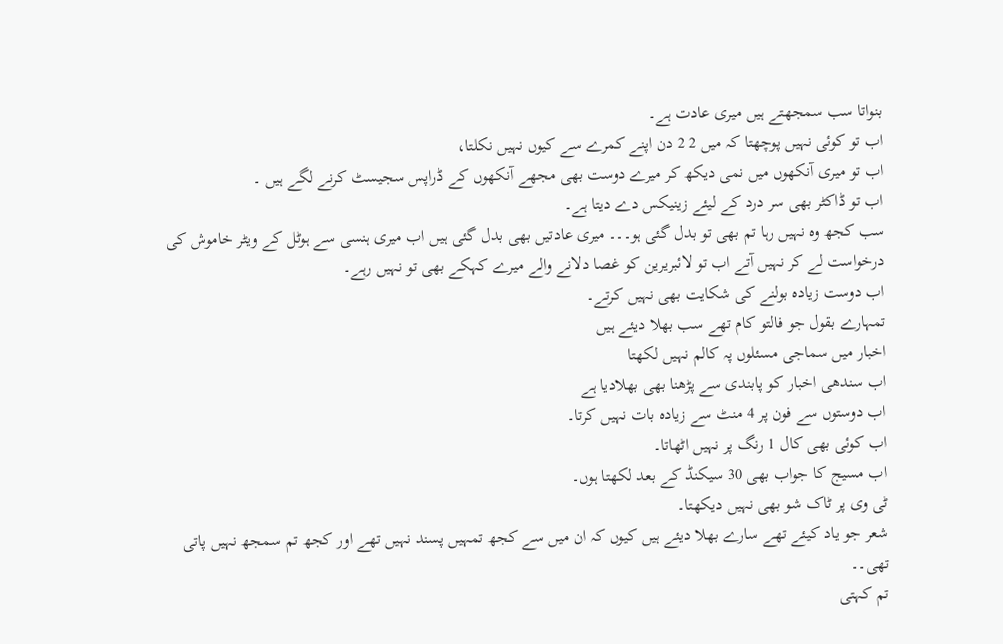بنواتا سب سمجھتے ہیں میری عادت ہے۔
اب تو کوئی نہیں پوچھتا کہ میں 2 2 دن اپنے کمرے سے کیوں نہیں نکلتا،
اب تو میری آنکھوں میں نمی دیکھ کر میرے دوست بھی مجھے آنکھوں کے ڈراپس سجیسٹ کرنے لگے ہیں ۔
اب تو ڈاکٹر بھی سر درد کے لیئے زینیکس دے دیتا ہے۔
سب کجھ وہ نہیں رہا تم بھی تو بدل گئی ہو۔۔۔ میری عادتیں بھی بدل گئی ہیں اب میری ہنسی سے ہوٹل کے ویٹر خاموش کی درخواست لے کر نہیں آتے اب تو لائبریرین کو غصا دلانے والے میرے کہکے بھی تو نہیں رہے۔
اب دوست زیادہ بولنے کی شکایت بھی نہیں کرتے۔
تمہارے بقول جو فالتو کام تھے سب بھلا دیئے ہیں
اخبار میں سماجی مسئلوں پہ کالم نہیں لکھتا
اب سندھی اخبار کو پابندی سے پڑھنا بھی بھلادیا ہے
اب دوستوں سے فون پر 4 منٹ سے زیادہ بات نہیں کرتا۔
اب کوئی بھی کال 1 رنگ پر نہیں اٹھاتا۔
اب مسیج کا جواب بھی 30 سیکنڈ کے بعد لکھتا ہوں۔
ٹی وی پر ٹاک شو بھی نہیں دیکھتا۔
شعر جو یاد کیئے تھے سارے بھلا دیئے ہیں کیوں کہ ان میں سے کجھ تمہیں پسند نہیں تھے اور کجھ تم سمجھ نہیں پاتی تھی۔۔
تم کہتی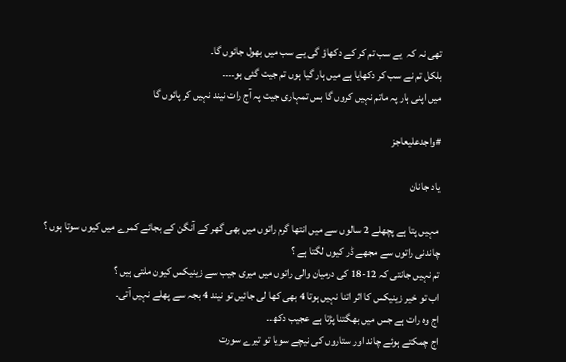تھی نہ کہ  یے سب تم کر کے دکھاؤ گی یے سب میں بھول جائوں گا۔
بلکل تم نے سب کر دکھایا ہے میں ہار گیا ہوں تم جیت گئی ہو۔۔۔۔
میں اپنی ہار پہ ماتم نہیں کروں گا بس تمہاری جیت پہ آج رات نیند نہیں کر پائوں گا

#واجدعليعاجز

ياد جانان

 مہیں پتا ہے پچھلے 2 سالوں سے میں انتھا گرم راتوں میں بھی گھر کے آنگن کے بجائے کمرے میں کیوں سوتا ہوں ؟
چاندنی راتوں سے مجھے ڈر کیوں لگتا ہے ؟
تم نہیں جانتی کہ 12-18 کی درمیان والی راتوں میں میری جیب سے زینیکس کیون ملتی ہیں ؟
اب تو خیر زینیکس کا اثر اتنا نہیں ہوتا 4 بھی کھا لی جائیں تو نیند 4 بجہ سے پھلے نہیں آتی۔
اج وہ رات ہے جس میں بھگتنا پڑتا ہے عجیب دکھ۔۔
اج چمکتے ہوئے چاند اور ستاروں کی نیچے سویا تو تیرے سورت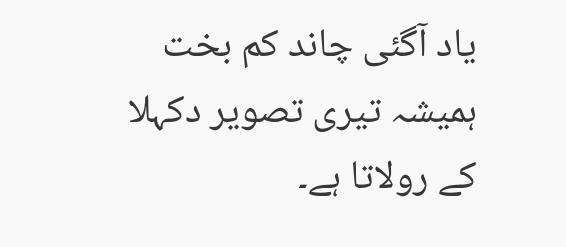یاد آگئی چاند کم بخت ہمیشہ تیری تصویر دکہلا کے رولاتا ہے۔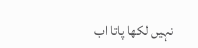نہیں لکھا پاتا اب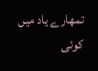تمھارے یاد میں کوئی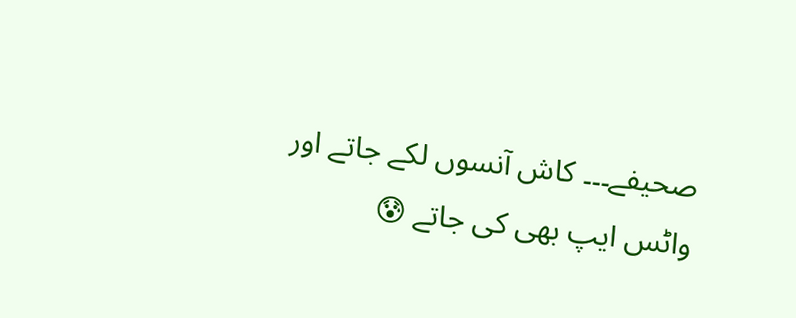صحیفے۔۔۔ کاش آنسوں لکے جاتے اور واٹس ایپ بھی کی جاتے 😰